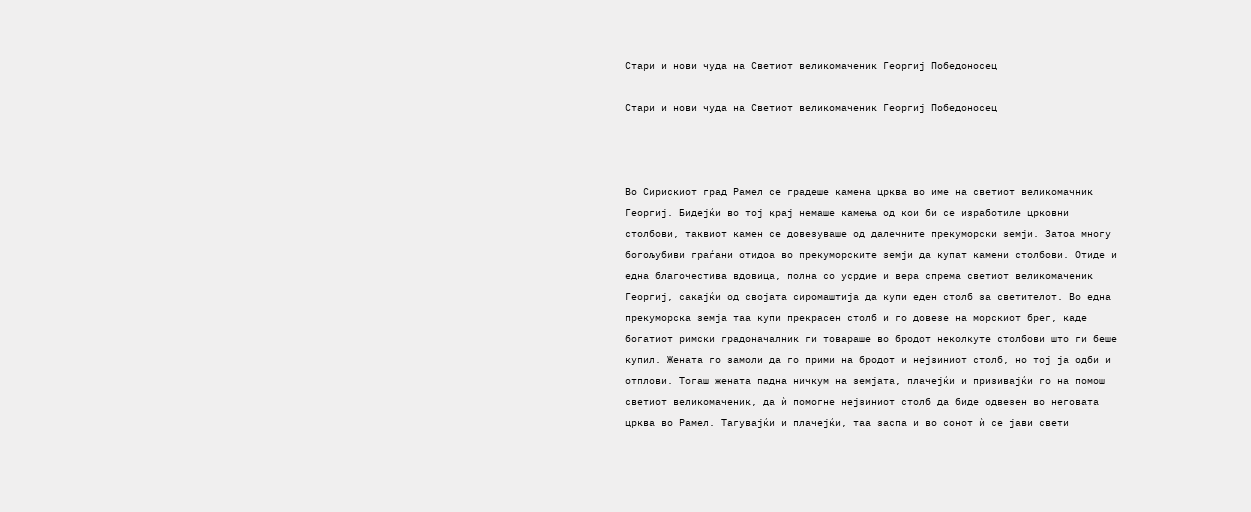Стари и нови чуда на Светиот великомаченик Георгиј Победоносец

Стари и нови чуда на Светиот великомаченик Георгиј Победоносец



Во Сирискиот град Рамел се градеше камена црква во име на светиот великомачник Георгиј. Бидејќи во тој крај немаше камења од кои би се изработиле црковни столбови, таквиот камен се довезуваше од далечните прекуморски земји. Затоа многу богољубиви граѓани отидоа во прекуморските земји да купат камени столбови. Отиде и една благочестива вдовица, полна со усрдие и вера спрема светиот великомаченик Георгиј, сакајќи од својата сиромаштија да купи еден столб за светителот. Во една прекуморска земја таа купи прекрасен столб и го довезе на морскиот брег, каде богатиот римски градоначалник ги товараше во бродот неколкуте столбови што ги беше купил. Жената го замоли да го прими на бродот и нејзиниот столб, но тој ја одби и отплови. Тогаш жената падна ничкум на земјата, плачејќи и призивајќи го на помош светиот великомаченик, да ѝ помогне нејзиниот столб да биде одвезен во неговата црква во Рамел. Тагувајќи и плачејќи, таа заспа и во сонот ѝ се јави свети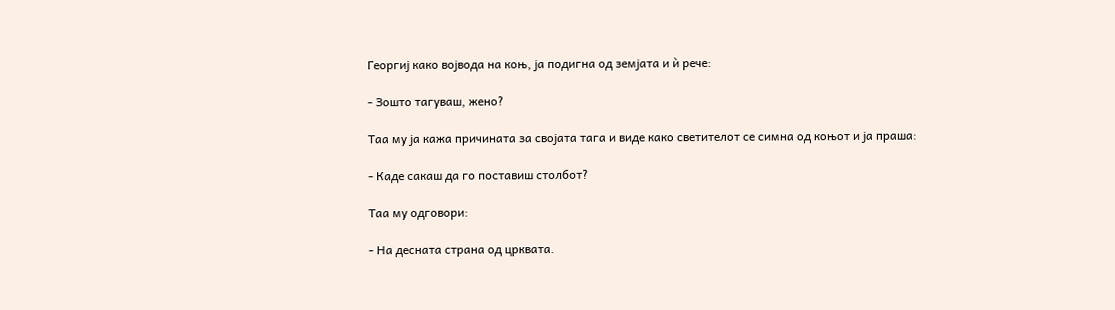Георгиј како војвода на коњ, ја подигна од земјата и ѝ рече:

- Зошто тагуваш, жено?

Таа му ја кажа причината за својата тага и виде како светителот се симна од коњот и ја праша:

- Каде сакаш да го поставиш столбот?

Таа му одговори:

- На десната страна од црквата.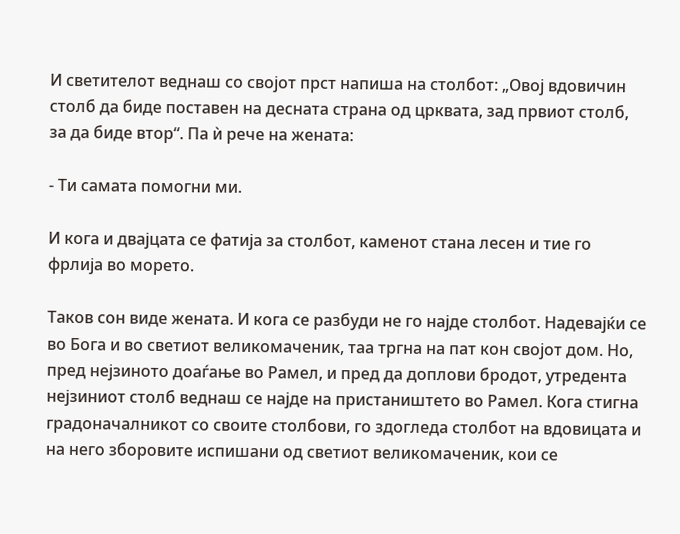И светителот веднаш со својот прст напиша на столбот: „Овој вдовичин столб да биде поставен на десната страна од црквата, зад првиот столб, за да биде втор“. Па ѝ рече на жената:

- Ти самата помогни ми.

И кога и двајцата се фатија за столбот, каменот стана лесен и тие го фрлија во морето.

Таков сон виде жената. И кога се разбуди не го најде столбот. Надевајќи се во Бога и во светиот великомаченик, таа тргна на пат кон својот дом. Но, пред нејзиното доаѓање во Рамел, и пред да доплови бродот, утредента нејзиниот столб веднаш се најде на пристаништето во Рамел. Кога стигна градоначалникот со своите столбови, го здогледа столбот на вдовицата и на него зборовите испишани од светиот великомаченик, кои се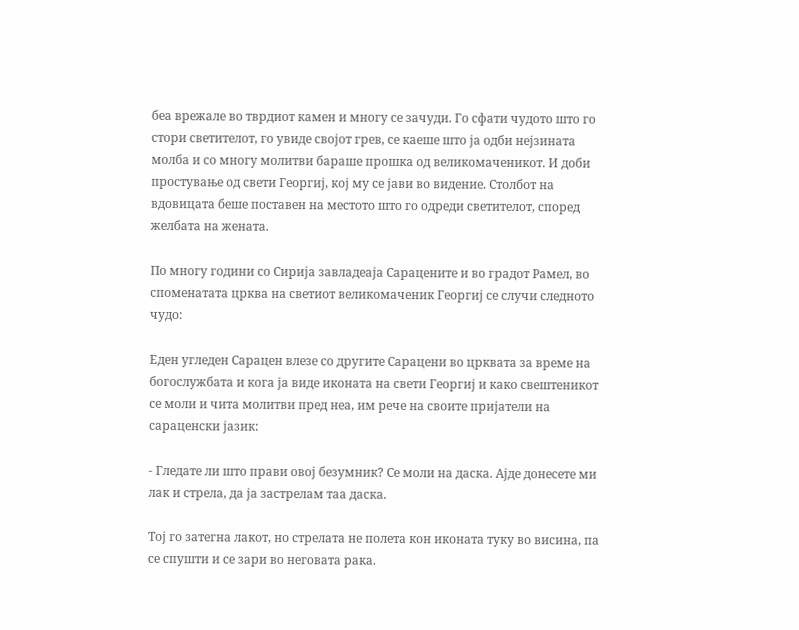беа врежале во тврдиот камен и многу се зачуди. Го сфати чудото што го стори светителот, го увиде својот грев, се каеше што ја одби нејзината молба и со многу молитви бараше прошка од великомаченикот. И доби простување од свети Георгиј, кој му се јави во видение. Столбот на вдовицата беше поставен на местото што го одреди светителот, според желбата на жената.

По многу години со Сирија завладеаја Сарацените и во градот Рамел, во споменатата црква на светиот великомаченик Георгиј се случи следното чудо:

Еден угледен Сарацен влезе со другите Сарацени во црквата за време на богослужбата и кога ја виде иконата на свети Георгиј и како свештеникот се моли и чита молитви пред неа, им рече на своите пријатели на сараценски јазик:

- Гледате ли што прави овој безумник? Се моли на даска. Ајде донесете ми лак и стрела, да ја застрелам таа даска.

Тој го затегна лакот, но стрелата не полета кон иконата туку во висина, па се спушти и се зари во неговата рака.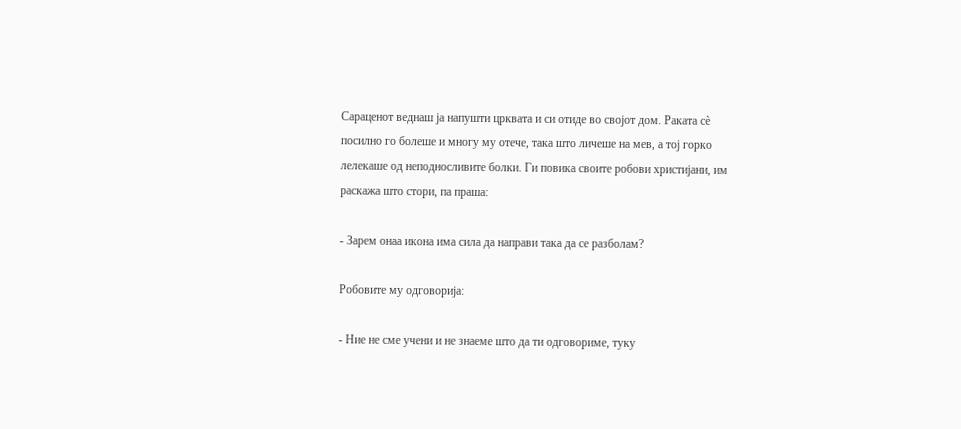Сараценот веднаш ја напушти црквата и си отиде во својот дом. Раката сѐ посилно го болеше и многу му отече, така што личеше на мев, а тој горко лелекаше од неподносливите болки. Ги повика своите робови христијани, им раскажа што стори, па праша:

- Зарем онаа икона има сила да направи така да се разболам?

Робовите му одговорија:

- Ние не сме учени и не знаеме што да ти одговориме, туку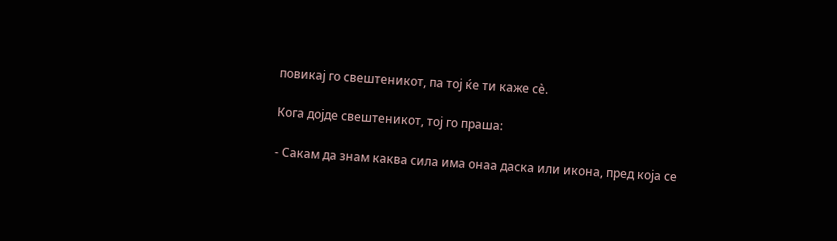повикај го свештеникот, па тој ќе ти каже сѐ.

Кога дојде свештеникот, тој го праша:

- Сакам да знам каква сила има онаа даска или икона, пред која се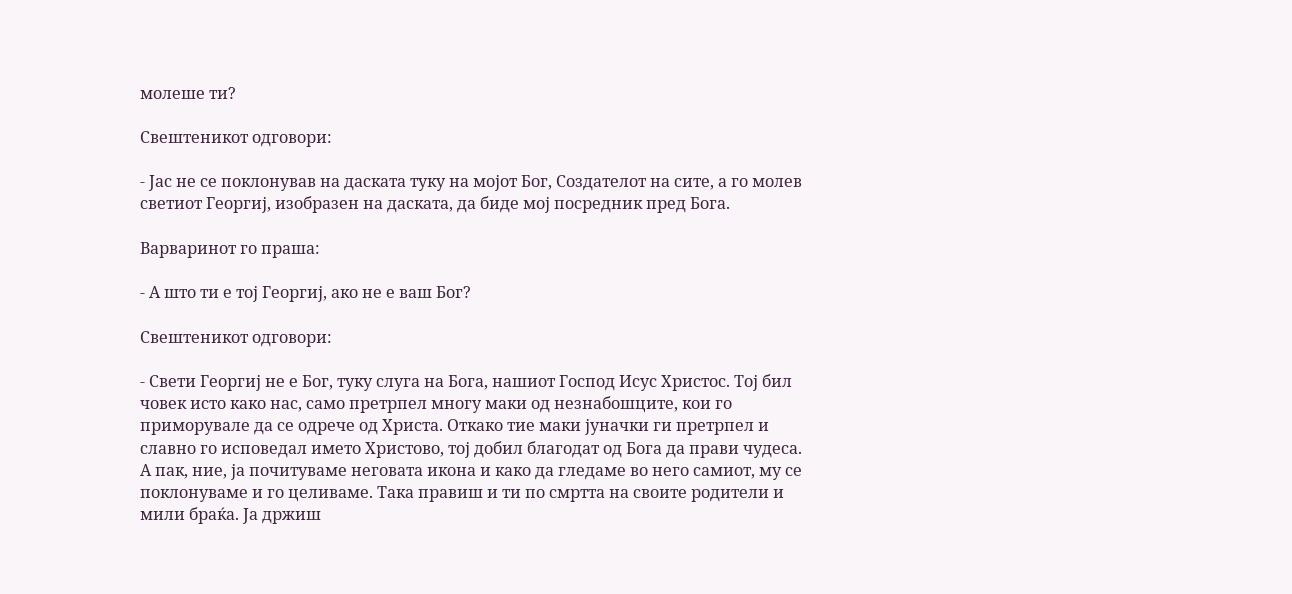молеше ти?

Свештеникот одговори:

- Јас не се поклонував на даската туку на мојот Бог, Создателот на сите, а го молев светиот Георгиј, изобразен на даската, да биде мој посредник пред Бога.

Варваринот го праша:

- А што ти е тој Георгиј, ако не е ваш Бог?

Свештеникот одговори:

- Свети Георгиј не е Бог, туку слуга на Бога, нашиот Господ Исус Христос. Тој бил човек исто како нас, само претрпел многу маки од незнабошците, кои го приморувале да се одрече од Христа. Откако тие маки јуначки ги претрпел и славно го исповедал името Христово, тој добил благодат од Бога да прави чудеса. А пак, ние, ја почитуваме неговата икона и како да гледаме во него самиот, му се поклонуваме и го целиваме. Така правиш и ти по смртта на своите родители и мили браќа. Ја држиш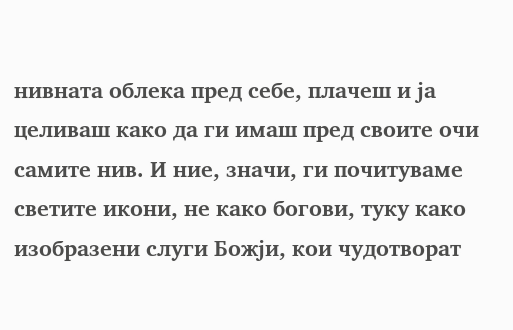нивната облека пред себе, плачеш и ја целиваш како да ги имаш пред своите очи самите нив. И ние, значи, ги почитуваме светите икони, не како богови, туку како изобразени слуги Божји, кои чудотворат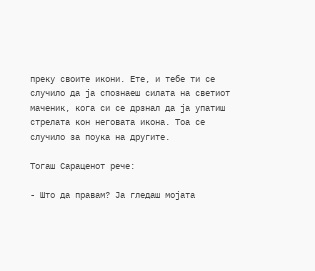преку своите икони. Ете, и тебе ти се случило да ја спознаеш силата на светиот маченик, кога си се дрзнал да ја упатиш стрелата кон неговата икона. Тоа се случило за поука на другите.

Тогаш Сараценот рече:

- Што да правам? Ја гледаш мојата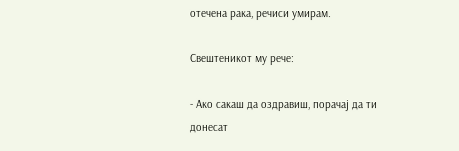отечена рака, речиси умирам.

Свештеникот му рече:

- Ако сакаш да оздравиш, порачај да ти донесат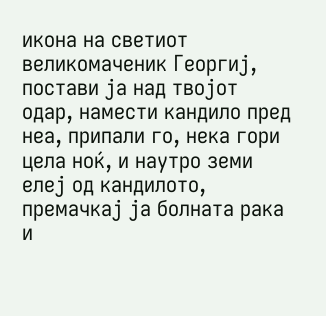икона на светиот великомаченик Георгиј, постави ја над твојот одар, намести кандило пред неа, припали го, нека гори цела ноќ, и наутро земи елеј од кандилото, премачкај ја болната рака и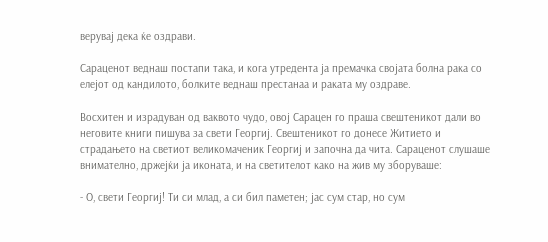верувај дека ќе оздрави.

Сараценот веднаш постапи така, и кога утредента ја премачка својата болна рака со елејот од кандилото, болките веднаш престанаа и раката му оздраве.

Восхитен и израдуван од ваквото чудо, овој Сарацен го праша свештеникот дали во неговите книги пишува за свети Георгиј. Свештеникот го донесе Житието и страдањето на светиот великомаченик Георгиј и започна да чита. Сараценот слушаше внимателно, држејќи ја иконата, и на светителот како на жив му зборуваше:

- О, свети Георгиј! Ти си млад, а си бил паметен; јас сум стар, но сум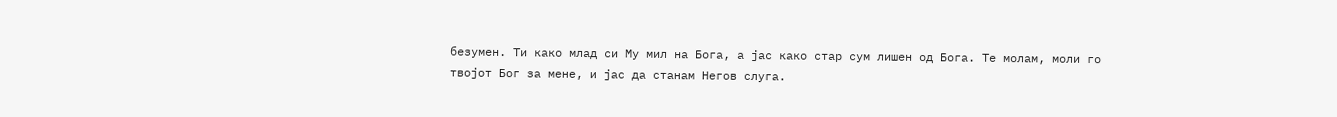безумен. Ти како млад си Му мил на Бога, а јас како стар сум лишен од Бога. Те молам, моли го твојот Бог за мене, и јас да станам Негов слуга.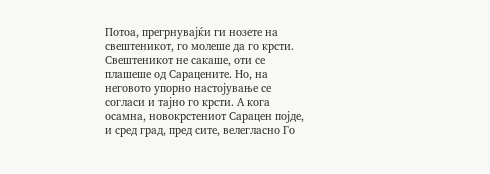Потоа, прегрнувајќи ги нозете на свештеникот, го молеше да го крсти. Свештеникот не сакаше, оти се плашеше од Сарацените. Но, на неговото упорно настојување се согласи и тајно го крсти. А кога осамна, новокрстениот Сарацен појде, и сред град, пред сите, велегласно Го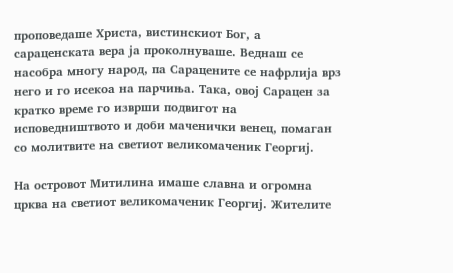проповедаше Христа, вистинскиот Бог, а сараценската вера ја проколнуваше. Веднаш се насобра многу народ, па Сарацените се нафрлија врз него и го исекоа на парчиња. Така, овој Сарацен за кратко време го изврши подвигот на исповедништвото и доби маченички венец, помаган со молитвите на светиот великомаченик Георгиј.

На островот Митилина имаше славна и огромна црква на светиот великомаченик Георгиј. Жителите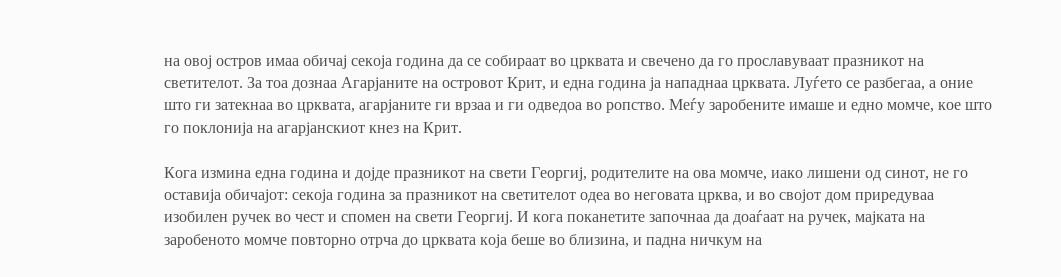на овој остров имаа обичај секоја година да се собираат во црквата и свечено да го прославуваат празникот на светителот. За тоа дознаа Агарјаните на островот Крит, и една година ја нападнаа црквата. Луѓето се разбегаа, а оние што ги затекнаа во црквата, агарјаните ги врзаа и ги одведоа во ропство. Меѓу заробените имаше и едно момче, кое што го поклонија на агарјанскиот кнез на Крит.

Кога измина една година и дојде празникот на свети Георгиј, родителите на ова момче, иако лишени од синот, не го оставија обичајот: секоја година за празникот на светителот одеа во неговата црква, и во својот дом приредуваа изобилен ручек во чест и спомен на свети Георгиј. И кога поканетите започнаа да доаѓаат на ручек, мајката на заробеното момче повторно отрча до црквата која беше во близина, и падна ничкум на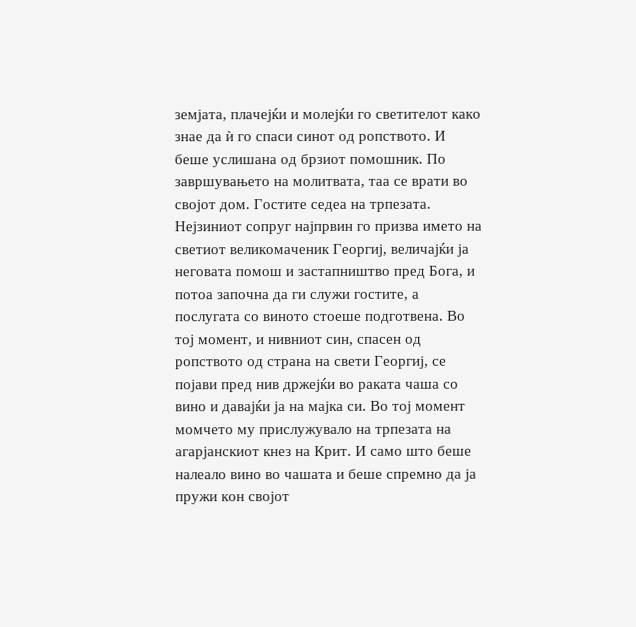земјата, плачејќи и молејќи го светителот како знае да ѝ го спаси синот од ропството. И беше услишана од брзиот помошник. По завршувањето на молитвата, таа се врати во својот дом. Гостите седеа на трпезата. Нејзиниот сопруг најпрвин го призва името на светиот великомаченик Георгиј, величајќи ја неговата помош и застапништво пред Бога, и потоа започна да ги служи гостите, а послугата со виното стоеше подготвена. Во тој момент, и нивниот син, спасен од ропството од страна на свети Георгиј, се појави пред нив држејќи во раката чаша со вино и давајќи ја на мајка си. Во тој момент момчето му прислужувало на трпезата на агарјанскиот кнез на Крит. И само што беше налеало вино во чашата и беше спремно да ја пружи кон својот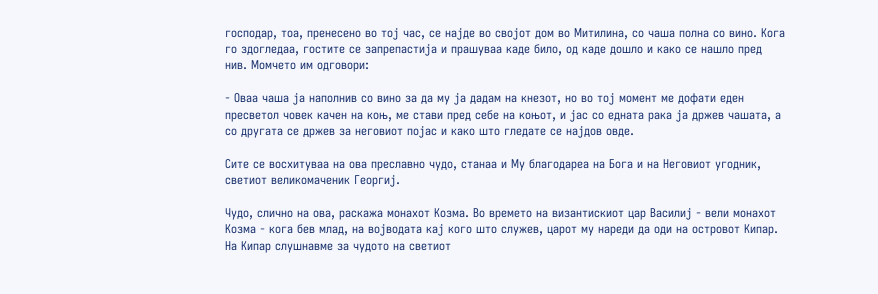господар, тоа, пренесено во тој час, се најде во својот дом во Митилина, со чаша полна со вино. Кога го здогледаа, гостите се запрепастија и прашуваа каде било, од каде дошло и како се нашло пред нив. Момчето им одговори:

- Оваа чаша ја наполнив со вино за да му ја дадам на кнезот, но во тој момент ме дофати еден пресветол човек качен на коњ, ме стави пред себе на коњот, и јас со едната рака ја држев чашата, а со другата се држев за неговиот појас и како што гледате се најдов овде.

Сите се восхитуваа на ова преславно чудо, станаа и Му благодареа на Бога и на Неговиот угодник, светиот великомаченик Георгиј.

Чудо, слично на ова, раскажа монахот Козма. Во времето на византискиот цар Василиј - вели монахот Козма - кога бев млад, на војводата кај кого што служев, царот му нареди да оди на островот Кипар. На Кипар слушнавме за чудото на светиот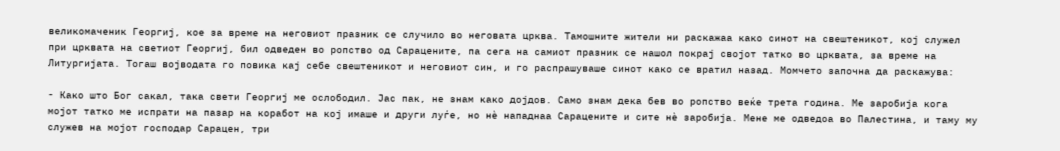великомаченик Георгиј, кое за време на неговиот празник се случило во неговата црква. Тамошните жители ни раскажаа како синот на свештеникот, кој служел при црквата на светиот Георгиј, бил одведен во ропство од Сарацените, па сега на самиот празник се нашол покрај својот татко во црквата, за време на Литургијата. Тогаш војводата го повика кај себе свештеникот и неговиот син, и го распрашуваше синот како се вратил назад. Момчето започна да раскажува:

- Како што Бог сакал, така свети Георгиј ме ослободил. Јас пак, не знам како дојдов. Само знам дека бев во ропство веќе трета година. Ме заробија кога мојот татко ме испрати на пазар на коработ на кој имаше и други луѓе, но нѐ нападнаа Сарацените и сите нѐ заробија. Мене ме одведоа во Палестина, и таму му служев на мојот господар Сарацен, три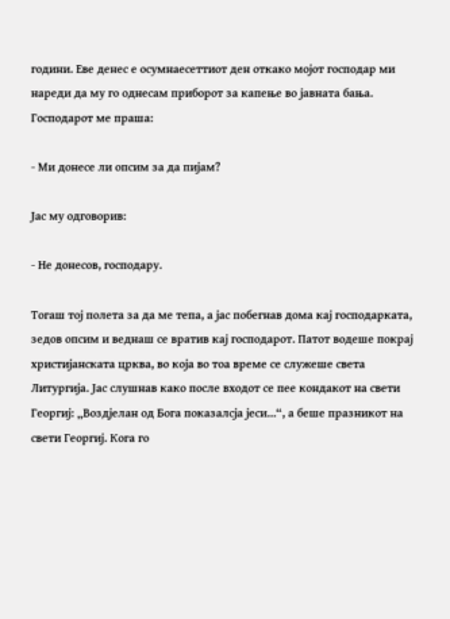години. Еве денес е осумнаесеттиот ден откако мојот господар ми нареди да му го однесам приборот за капење во јавната бања. Господарот ме праша:

- Ми донесе ли опсим за да пијам?

Јас му одговорив:

- Не донесов, господару.

Тогаш тој полета за да ме тепа, а јас побегнав дома кај господарката, зедов опсим и веднаш се вратив кај господарот. Патот водеше покрај христијанската црква, во која во тоа време се служеше света Литургија. Јас слушнав како после входот се пее кондакот на свети Георгиј: „Воздјелан од Бога показалсја јеси...“, а беше празникот на свети Георгиј. Кога го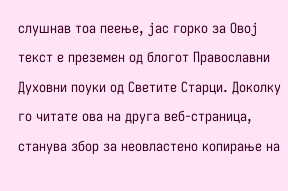слушнав тоа пеење, јас горко за Овој текст е преземен од блогот Православни Духовни поуки од Светите Старци. Доколку го читате ова на друга веб-страница, станува збор за неовластено копирање на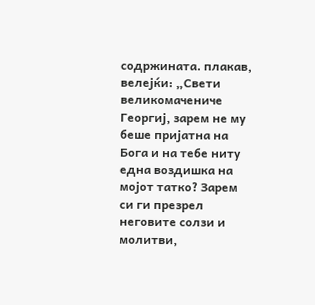содржината. плакав, велејќи: „Свети великомачениче Георгиј, зарем не му беше пријатна на Бога и на тебе ниту една воздишка на мојот татко? Зарем си ги презрел неговите солзи и молитви,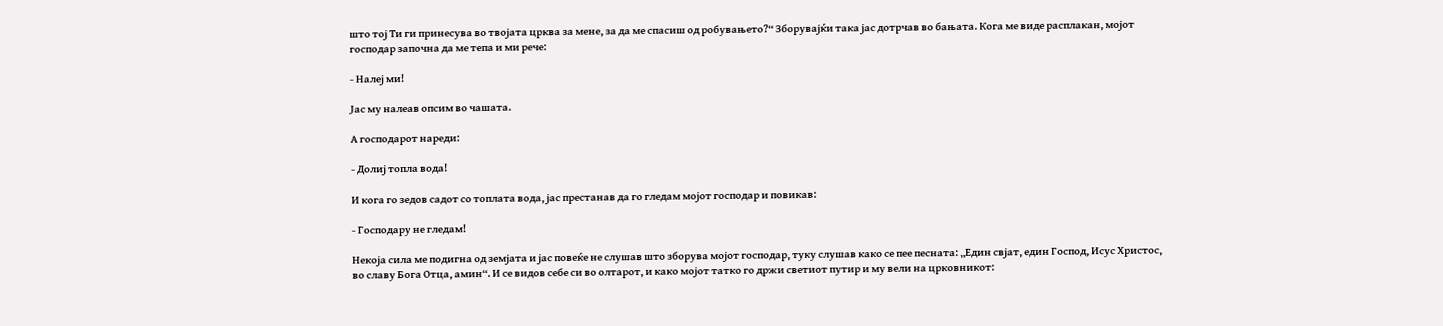што тој Ти ги принесува во твојата црква за мене, за да ме спасиш од робувањето?“ Зборувајќи така јас дотрчав во бањата. Кога ме виде расплакан, мојот господар започна да ме тепа и ми рече:

- Налеј ми!

Јас му налеав опсим во чашата.

А господарот нареди:

- Долиј топла вода!

И кога го зедов садот со топлата вода, јас престанав да го гледам мојот господар и повикав:

- Господару не гледам!

Некоја сила ме подигна од земјата и јас повеќе не слушав што зборува мојот господар, туку слушав како се пее песната: „Един свјат, един Господ, Исус Христос, во славу Бога Отца, амин“. И се видов себе си во олтарот, и како мојот татко го држи светиот путир и му вели на црковникот: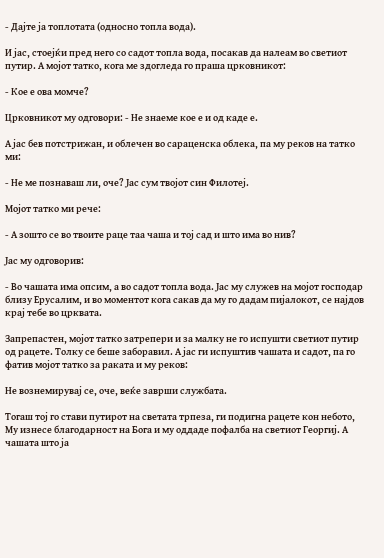- Дајте ја топлотата (односно топла вода).

И јас, стоејќи пред него со садот топла вода, посакав да налеам во светиот путир. А мојот татко, кога ме здогледа го праша црковникот:

- Кое е ова момче?

Црковникот му одговори: - Не знаеме кое е и од каде е.

А јас бев потстрижан, и облечен во сараценска облека, па му реков на татко ми:

- Не ме познаваш ли, оче? Јас сум твојот син Филотеј.

Мојот татко ми рече:

- А зошто се во твоите раце таа чаша и тој сад и што има во нив?

Јас му одговорив:

- Во чашата има опсим, а во садот топла вода. Јас му служев на мојот господар близу Ерусалим, и во моментот кога сакав да му го дадам пијалокот, се најдов крај тебе во црквата.

Запрепастен, мојот татко затрепери и за малку не го испушти светиот путир од рацете. Толку се беше заборавил. А јас ги испуштив чашата и садот, па го фатив мојот татко за раката и му реков:

Не вознемирувај се, оче, веќе заврши службата.

Тогаш тој го стави путирот на светата трпеза, ги подигна рацете кон небото, Му изнесе благодарност на Бога и му оддаде пофалба на светиот Георгиј. А чашата што ја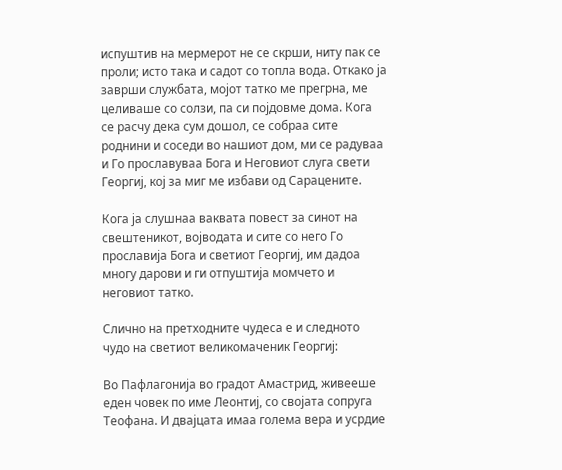испуштив на мермерот не се скрши, ниту пак се проли; исто така и садот со топла вода. Откако ја заврши службата, мојот татко ме прегрна, ме целиваше со солзи, па си појдовме дома. Кога се расчу дека сум дошол, се собраа сите роднини и соседи во нашиот дом, ми се радуваа и Го прославуваа Бога и Неговиот слуга свети Георгиј, кој за миг ме избави од Сарацените.

Кога ја слушнаа ваквата повест за синот на свештеникот, војводата и сите со него Го прославија Бога и светиот Георгиј, им дадоа многу дарови и ги отпуштија момчето и неговиот татко.

Слично на претходните чудеса е и следното чудо на светиот великомаченик Георгиј:

Во Пафлагонија во градот Амастрид, живееше еден човек по име Леонтиј, со својата сопруга Теофана. И двајцата имаа голема вера и усрдие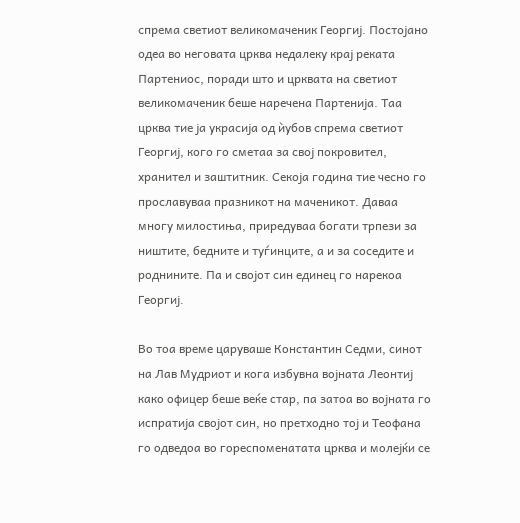спрема светиот великомаченик Георгиј. Постојано одеа во неговата црква недалеку крај реката Партениос, поради што и црквата на светиот великомаченик беше наречена Партенија. Таа црква тие ја украсија од ѝубов спрема светиот Георгиј, кого го сметаа за свој покровител, хранител и заштитник. Секоја година тие чесно го прославуваа празникот на маченикот. Даваа многу милостиња, приредуваа богати трпези за ништите, бедните и туѓинците, а и за соседите и роднините. Па и својот син единец го нарекоа Георгиј.

Во тоа време царуваше Константин Седми, синот на Лав Мудриот и кога избувна војната Леонтиј како офицер беше веќе стар, па затоа во војната го испратија својот син, но претходно тој и Теофана го одведоа во гореспоменатата црква и молејќи се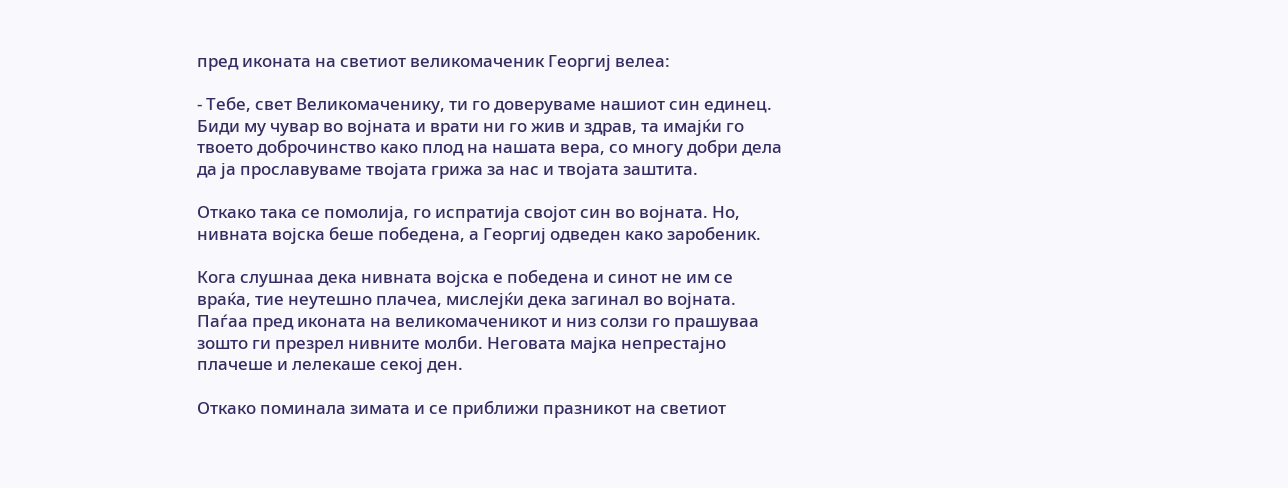пред иконата на светиот великомаченик Георгиј велеа:

- Тебе, свет Великомаченику, ти го доверуваме нашиот син единец. Биди му чувар во војната и врати ни го жив и здрав, та имајќи го твоето доброчинство како плод на нашата вера, со многу добри дела да ја прославуваме твојата грижа за нас и твојата заштита.

Откако така се помолија, го испратија својот син во војната. Но, нивната војска беше победена, а Георгиј одведен како заробеник.

Кога слушнаа дека нивната војска е победена и синот не им се враќа, тие неутешно плачеа, мислејќи дека загинал во војната. Паѓаа пред иконата на великомаченикот и низ солзи го прашуваа зошто ги презрел нивните молби. Неговата мајка непрестајно плачеше и лелекаше секој ден.

Откако поминала зимата и се приближи празникот на светиот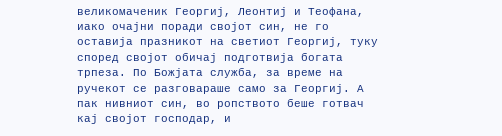великомаченик Георгиј, Леонтиј и Теофана, иако очајни поради својот син, не го оставија празникот на светиот Георгиј, туку според својот обичај подготвија богата трпеза. По Божјата служба, за време на ручекот се разговараше само за Георгиј. А пак нивниот син, во ропството беше готвач кај својот господар, и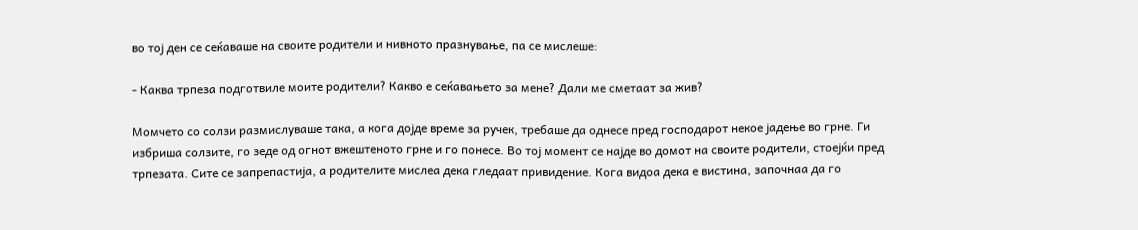во тој ден се сеќаваше на своите родители и нивното празнување, па се мислеше:

- Каква трпеза подготвиле моите родители? Какво е сеќавањето за мене? Дали ме сметаат за жив?

Момчето со солзи размислуваше така, а кога дојде време за ручек, требаше да однесе пред господарот некое јадење во грне. Ги избриша солзите, го зеде од огнот вжештеното грне и го понесе. Во тој момент се најде во домот на своите родители, стоејќи пред трпезата. Сите се запрепастија, а родителите мислеа дека гледаат привидение. Кога видоа дека е вистина, започнаа да го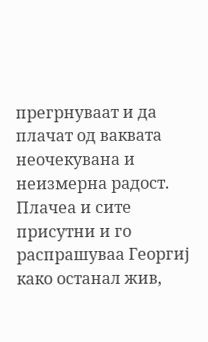прегрнуваат и да плачат од ваквата неочекувана и неизмерна радост. Плачеа и сите присутни и го распрашуваа Георгиј како останал жив,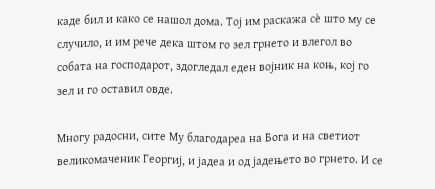каде бил и како се нашол дома. Тој им раскажа сѐ што му се случило, и им рече дека штом го зел грнето и влегол во собата на господарот, здогледал еден војник на коњ, кој го зел и го оставил овде.

Многу радосни, сите Му благодареа на Бога и на светиот великомаченик Георгиј, и јадеа и од јадењето во грнето. И се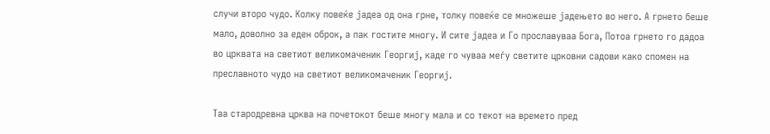случи второ чудо. Колку повеќе јадеа од она грне, толку повеќе се множеше јадењето во него. А грнето беше мало, доволно за еден оброк, а пак гостите многу. И сите јадеа и Го прославуваа Бога, Потоа грнето го дадоа во црквата на светиот великомаченик Георгиј, каде го чуваа меѓу светите црковни садови како спомен на преславното чудо на светиот великомаченик Георгиј.

Таа стародревна црква на почетокот беше многу мала и со текот на времето пред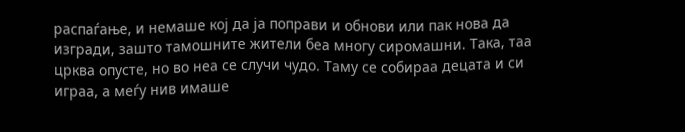распаѓање, и немаше кој да ја поправи и обнови или пак нова да изгради, зашто тамошните жители беа многу сиромашни. Така, таа црква опусте, но во неа се случи чудо. Таму се собираа децата и си играа, а меѓу нив имаше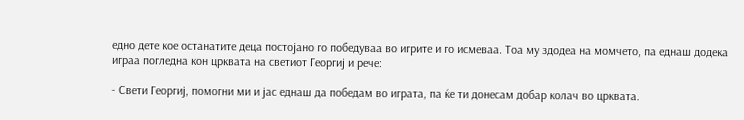едно дете кое останатите деца постојано го победуваа во игрите и го исмеваа. Тоа му здодеа на момчето, па еднаш додека играа погледна кон црквата на светиот Георгиј и рече:

- Свети Георгиј, помогни ми и јас еднаш да победам во играта, па ќе ти донесам добар колач во црквата.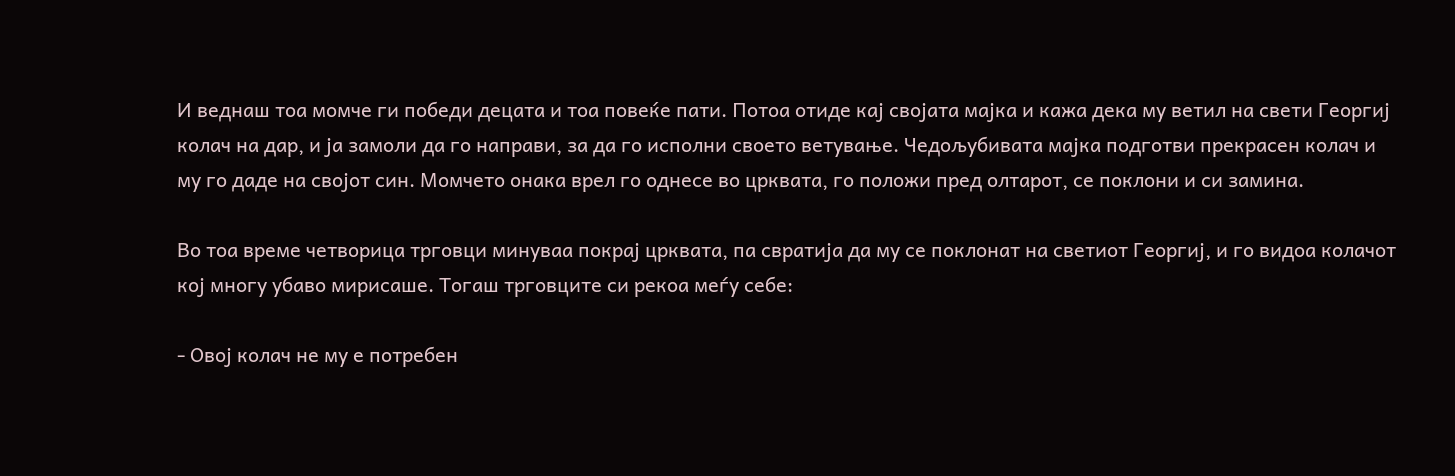И веднаш тоа момче ги победи децата и тоа повеќе пати. Потоа отиде кај својата мајка и кажа дека му ветил на свети Георгиј колач на дар, и ја замоли да го направи, за да го исполни своето ветување. Чедољубивата мајка подготви прекрасен колач и му го даде на својот син. Момчето онака врел го однесе во црквата, го положи пред олтарот, се поклони и си замина.

Во тоа време четворица трговци минуваа покрај црквата, па свратија да му се поклонат на светиот Георгиј, и го видоа колачот кој многу убаво мирисаше. Тогаш трговците си рекоа меѓу себе:

- Овој колач не му е потребен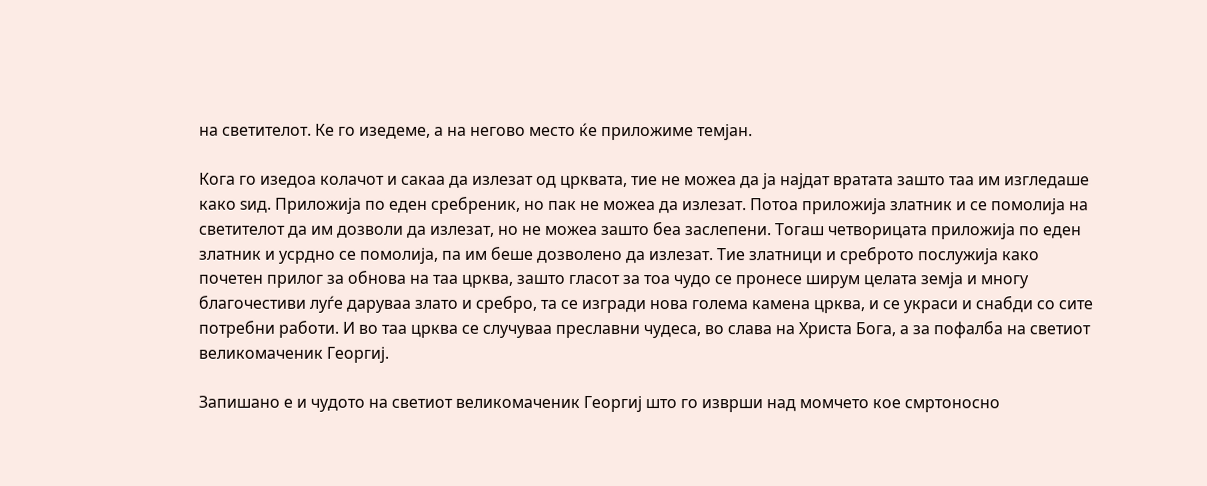на светителот. Ке го изедеме, а на негово место ќе приложиме темјан.

Кога го изедоа колачот и сакаа да излезат од црквата, тие не можеа да ја најдат вратата зашто таа им изгледаше како ѕид. Приложија по еден сребреник, но пак не можеа да излезат. Потоа приложија златник и се помолија на светителот да им дозволи да излезат, но не можеа зашто беа заслепени. Тогаш четворицата приложија по еден златник и усрдно се помолија, па им беше дозволено да излезат. Тие златници и среброто послужија како почетен прилог за обнова на таа црква, зашто гласот за тоа чудо се пронесе ширум целата земја и многу благочестиви луѓе даруваа злато и сребро, та се изгради нова голема камена црква, и се украси и снабди со сите потребни работи. И во таа црква се случуваа преславни чудеса, во слава на Христа Бога, а за пофалба на светиот великомаченик Георгиј.

Запишано е и чудото на светиот великомаченик Георгиј што го изврши над момчето кое смртоносно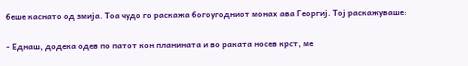беше каснато од змија. Тоа чудо го раскажа богоугодниот монах ава Георгиј. Тој раскажуваше:

- Еднаш, додека одев по патот кон планината и во раката носев крст, ме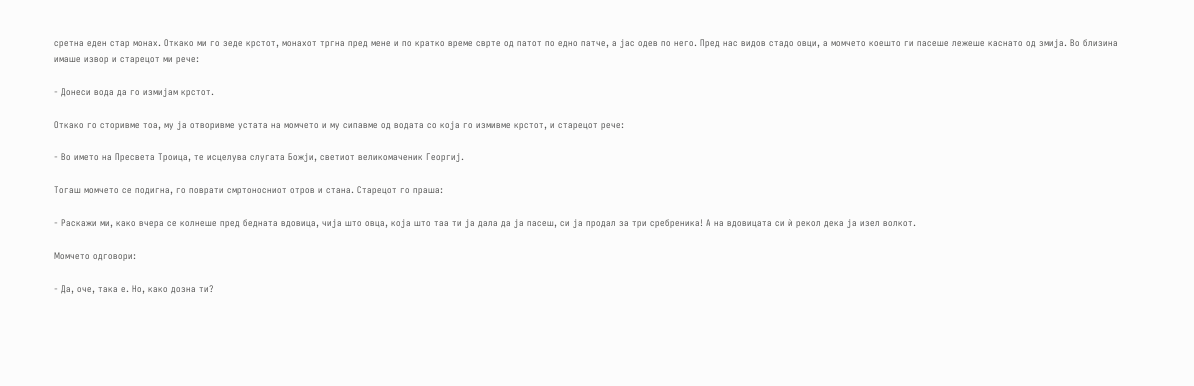сретна еден стар монах. Откако ми го зеде крстот, монахот тргна пред мене и по кратко време сврте од патот по едно патче, а јас одев по него. Пред нас видов стадо овци, а момчето коешто ги пасеше лежеше каснато од змија. Во близина имаше извор и старецот ми рече:

- Донеси вода да го измијам крстот.

Откако го сторивме тоа, му ја отворивме устата на момчето и му сипавме од водата со која го измивме крстот, и старецот рече:

- Во името на Пресвета Троица, те исцелува слугата Божји, светиот великомаченик Георгиј.

Тогаш момчето се подигна, го поврати смртоносниот отров и стана. Старецот го праша:

- Раскажи ми, како вчера се колнеше пред бедната вдовица, чија што овца, која што таа ти ја дала да ја пасеш, си ја продал за три сребреника! А на вдовицата си ѝ рекол дека ја изел волкот.

Момчето одговори:

- Да, оче, така е. Но, како дозна ти?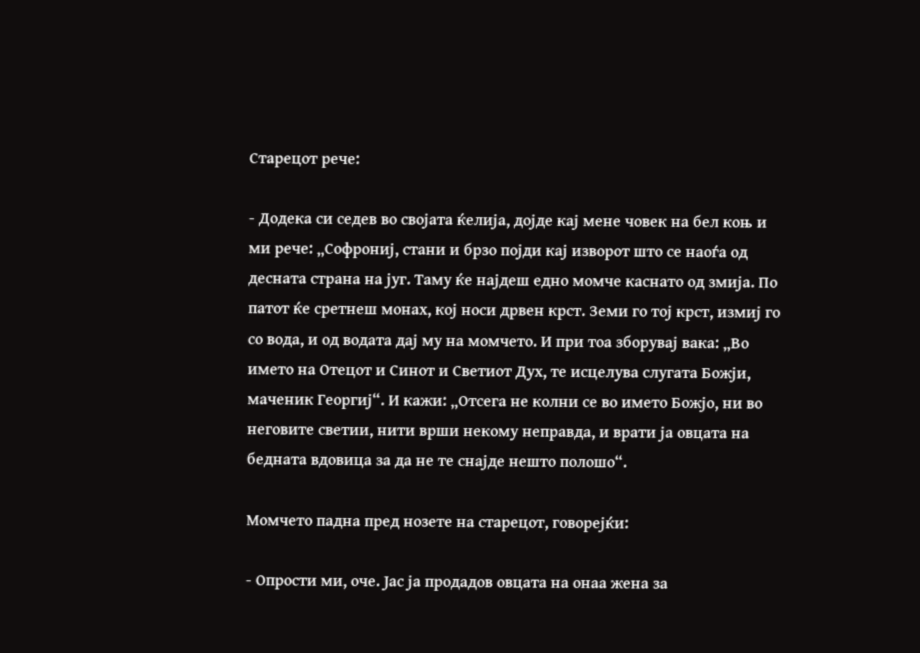Старецот рече:

- Додека си седев во својата ќелија, дојде кај мене човек на бел коњ и ми рече: „Софрониј, стани и брзо појди кај изворот што се наоѓа од десната страна на југ. Таму ќе најдеш едно момче каснато од змија. По патот ќе сретнеш монах, кој носи дрвен крст. Земи го тој крст, измиј го со вода, и од водата дај му на момчето. И при тоа зборувај вака: „Во името на Отецот и Синот и Светиот Дух, те исцелува слугата Божји, маченик Георгиј“. И кажи: „Отсега не колни се во името Божјо, ни во неговите светии, нити врши некому неправда, и врати ја овцата на бедната вдовица за да не те снајде нешто полошо“.

Момчето падна пред нозете на старецот, говорејќи:

- Опрости ми, оче. Јас ја продадов овцата на онаа жена за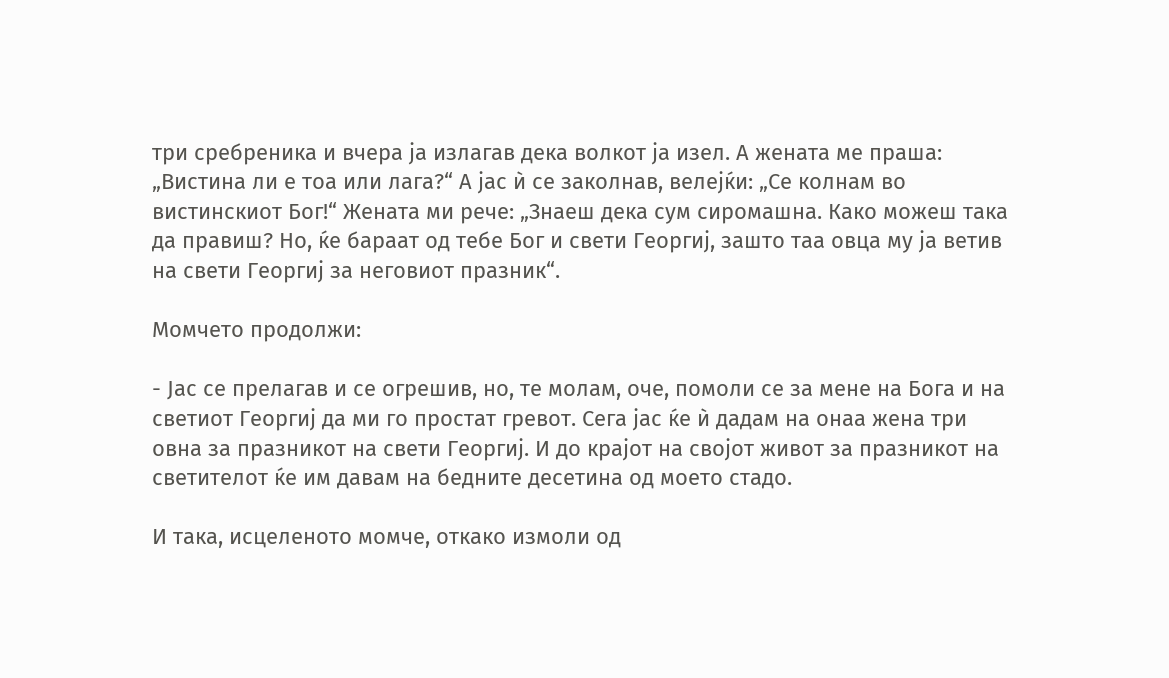три сребреника и вчера ја излагав дека волкот ја изел. А жената ме праша: „Вистина ли е тоа или лага?“ А јас ѝ се заколнав, велејќи: „Се колнам во вистинскиот Бог!“ Жената ми рече: „Знаеш дека сум сиромашна. Како можеш така да правиш? Но, ќе бараат од тебе Бог и свети Георгиј, зашто таа овца му ја ветив на свети Георгиј за неговиот празник“.

Момчето продолжи:

- Јас се прелагав и се огрешив, но, те молам, оче, помоли се за мене на Бога и на светиот Георгиј да ми го простат гревот. Сега јас ќе ѝ дадам на онаа жена три овна за празникот на свети Георгиј. И до крајот на својот живот за празникот на светителот ќе им давам на бедните десетина од моето стадо.

И така, исцеленото момче, откако измоли од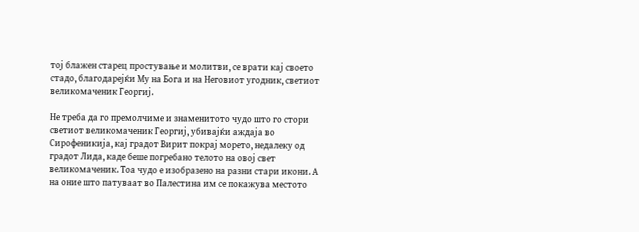тој блажен старец простување и молитви, се врати кај своето стадо, благодарејќи Му на Бога и на Неговиот угодник, светиот великомаченик Георгиј.

Не треба да го премолчиме и знаменитото чудо што го стори светиот великомаченик Георгиј, убивајќи аждаја во Сирофеникија, кај градот Вирит покрај морето, недалеку од градот Лида, каде беше погребано телото на овој свет великомаченик. Тоа чудо е изобразено на разни стари икони. А на оние што патуваат во Палестина им се покажува местото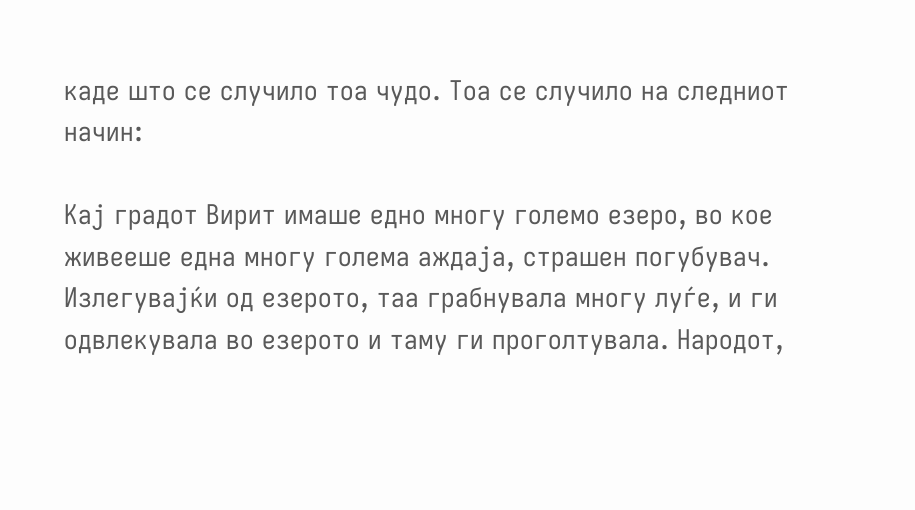каде што се случило тоа чудо. Тоа се случило на следниот начин:

Кај градот Вирит имаше едно многу големо езеро, во кое живееше една многу голема аждаја, страшен погубувач. Излегувајќи од езерото, таа грабнувала многу луѓе, и ги одвлекувала во езерото и таму ги проголтувала. Народот,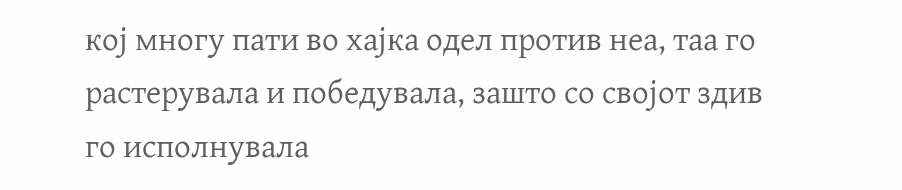кој многу пати во хајка одел против неа, таа го растерувала и победувала, зашто со својот здив го исполнувала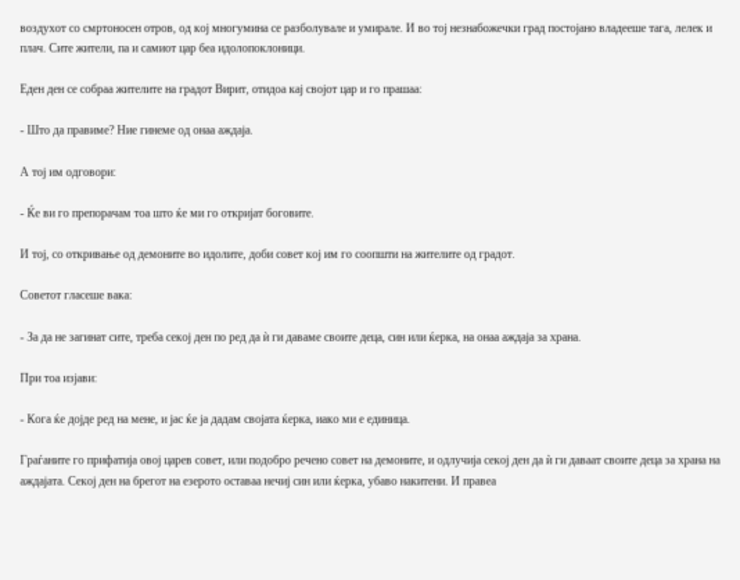воздухот со смртоносен отров, од кој многумина се разболувале и умирале. И во тој незнабожечки град постојано владееше тага, лелек и плач. Сите жители, па и самиот цар беа идолопоклоници.

Еден ден се собраа жителите на градот Вирит, отидоа кај својот цар и го прашаа:

- Што да правиме? Ние гинеме од онаа аждаја.

А тој им одговори:

- Ќе ви го препорачам тоа што ќе ми го откријат боговите.

И тој, со откривање од демоните во идолите, доби совет кој им го соопшти на жителите од градот.

Советот гласеше вака:

- За да не загинат сите, треба секој ден по ред да ѝ ги даваме своите деца, син или ќерка, на онаа аждаја за храна.

При тоа изјави:

- Кога ќе дојде ред на мене, и јас ќе ја дадам својата ќерка, иако ми е единица.

Граѓаните го прифатија овој царев совет, или подобро речено совет на демоните, и одлучија секој ден да ѝ ги даваат своите деца за храна на аждајата. Секој ден на брегот на езерото оставаа нечиј син или ќерка, убаво накитени. И правеа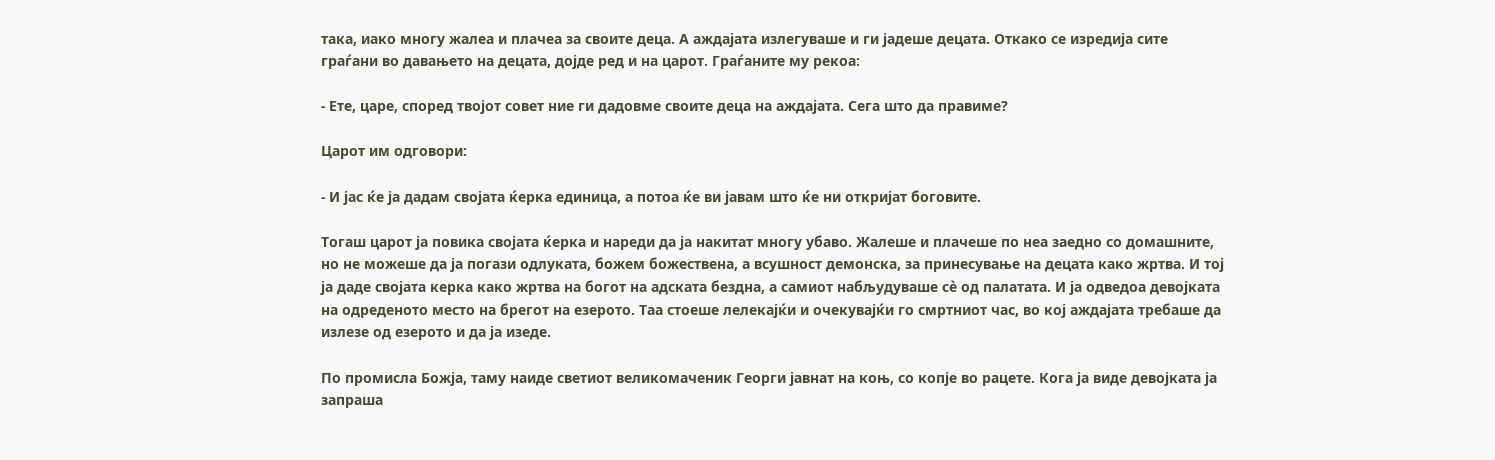така, иако многу жалеа и плачеа за своите деца. А аждајата излегуваше и ги јадеше децата. Откако се изредија сите граѓани во давањето на децата, дојде ред и на царот. Граѓаните му рекоа:

- Ете, царе, според твојот совет ние ги дадовме своите деца на аждајата. Сега што да правиме?

Царот им одговори:

- И јас ќе ја дадам својата ќерка единица, а потоа ќе ви јавам што ќе ни откријат боговите.

Тогаш царот ја повика својата ќерка и нареди да ја накитат многу убаво. Жалеше и плачеше по неа заедно со домашните, но не можеше да ја погази одлуката, божем божествена, а всушност демонска, за принесување на децата како жртва. И тој ја даде својата керка како жртва на богот на адската бездна, а самиот набљудуваше сѐ од палатата. И ја одведоа девојката на одреденото место на брегот на езерото. Таа стоеше лелекајќи и очекувајќи го смртниот час, во кој аждајата требаше да излезе од езерото и да ја изеде.

По промисла Божја, таму наиде светиот великомаченик Георги јавнат на коњ, со копје во рацете. Кога ја виде девојката ја запраша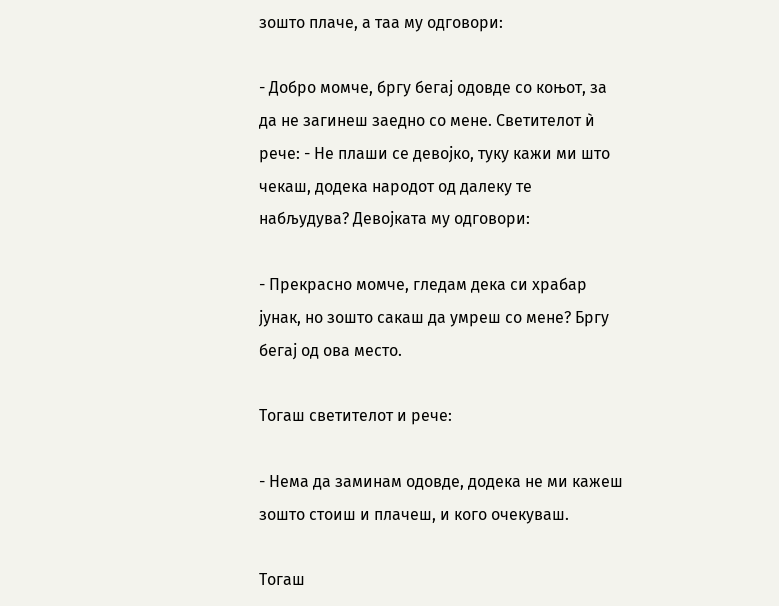зошто плаче, а таа му одговори:

- Добро момче, бргу бегај одовде со коњот, за да не загинеш заедно со мене. Светителот ѝ рече: - Не плаши се девојко, туку кажи ми што чекаш, додека народот од далеку те набљудува? Девојката му одговори:

- Прекрасно момче, гледам дека си храбар јунак, но зошто сакаш да умреш со мене? Бргу бегај од ова место.

Тогаш светителот и рече:

- Нема да заминам одовде, додека не ми кажеш зошто стоиш и плачеш, и кого очекуваш.

Тогаш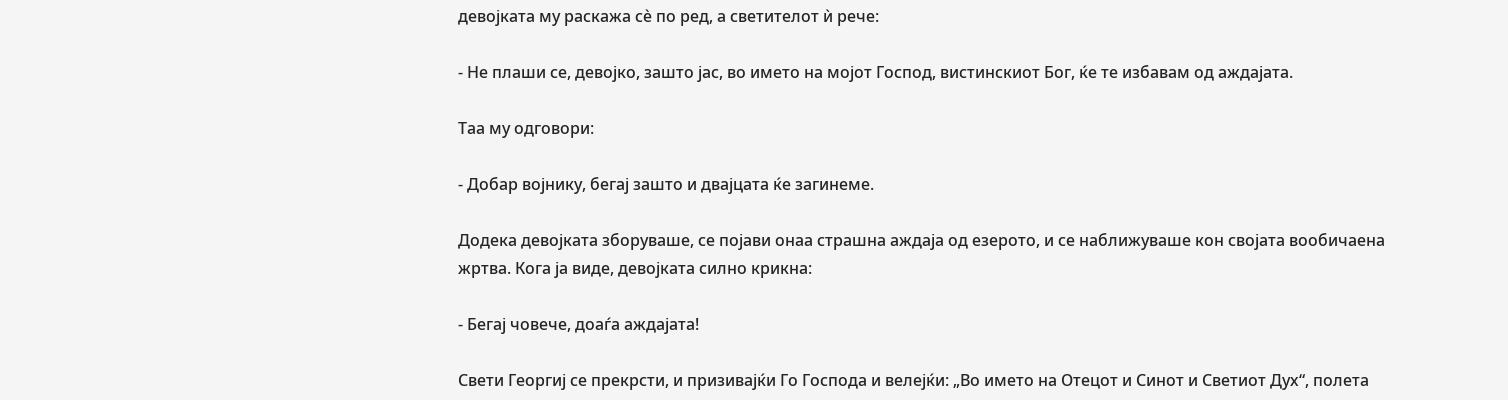девојката му раскажа сѐ по ред, а светителот ѝ рече:

- Не плаши се, девојко, зашто јас, во името на мојот Господ, вистинскиот Бог, ќе те избавам од аждајата.

Таа му одговори:

- Добар војнику, бегај зашто и двајцата ќе загинеме.

Додека девојката зборуваше, се појави онаа страшна аждаја од езерото, и се наближуваше кон својата вообичаена жртва. Кога ја виде, девојката силно крикна:

- Бегај човече, доаѓа аждајата!

Свети Георгиј се прекрсти, и призивајќи Го Господа и велејќи: „Во името на Отецот и Синот и Светиот Дух“, полета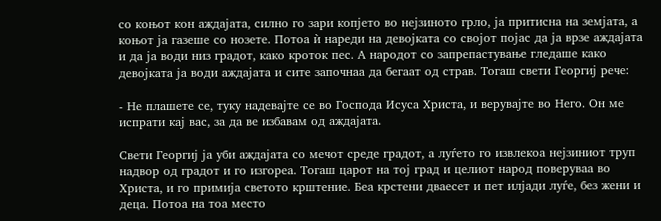со коњот кон аждајата, силно го зари копјето во нејзиното грло, ја притисна на земјата, а коњот ја газеше со нозете. Потоа ѝ нареди на девојката со својот појас да ја врзе аждајата и да ја води низ градот, како кроток пес. А народот со запрепастување гледаше како девојката ја води аждајата и сите започнаа да бегаат од страв. Тогаш свети Георгиј рече:

- Не плашете се, туку надевајте се во Господа Исуса Христа, и верувајте во Него. Он ме испрати кај вас, за да ве избавам од аждајата.

Свети Георгиј ја уби аждајата со мечот среде градот, а луѓето го извлекоа нејзиниот труп надвор од градот и го изгореа. Тогаш царот на тој град и целиот народ поверуваа во Христа, и го примија светото крштение. Беа крстени дваесет и пет илјади луѓе, без жени и деца. Потоа на тоа место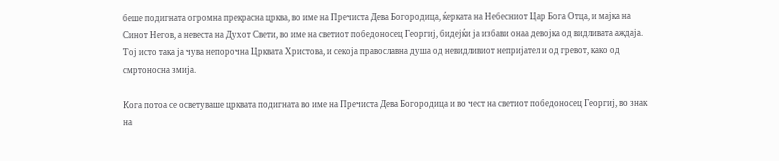беше подигната огромна прекрасна црква, во име на Пречиста Дева Богородица, ќерката на Небесниот Цар Бога Отца, и мајка на Синот Негов, а невеста на Духот Свети, во име на светиот победоносец Георгиј, бидејќи ја избави онаа девојка од видливата аждаја. Тој исто така ја чува непорочна Црквата Христова, и секоја православна душа од невидливиот непријател и од гревот, како од смртоносна змија.

Кога потоа се осветуваше црквата подигната во име на Пречиста Дева Богородица и во чест на светиот победоносец Георгиј, во знак на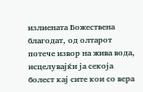излиената Божествена благодат, од олтарот потече извор на жива вода, исцелувајќи ја секоја болест кај сите кои со вера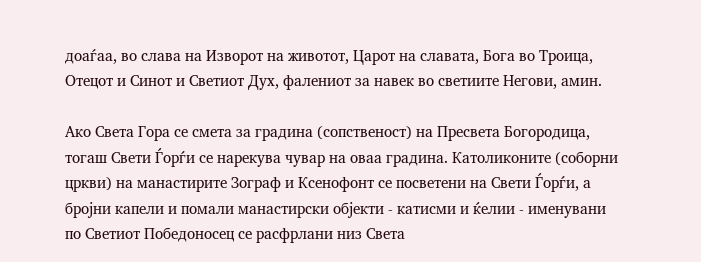доаѓаа, во слава на Изворот на животот, Царот на славата, Бога во Троица, Отецот и Синот и Светиот Дух, фалениот за навек во светиите Негови, амин.

Ако Света Гора се смета за градина (сопственост) на Пресвета Богородица, тогаш Свети Ѓорѓи се нарекува чувар на оваа градина. Католиконите (соборни цркви) на манастирите Зограф и Ксенофонт се посветени на Свети Ѓорѓи, а бројни капели и помали манастирски објекти - катисми и ќелии - именувани по Светиот Победоносец се расфрлани низ Света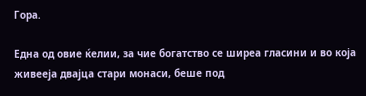Гора.

Една од овие ќелии, за чие богатство се ширеа гласини и во која живееја двајца стари монаси, беше под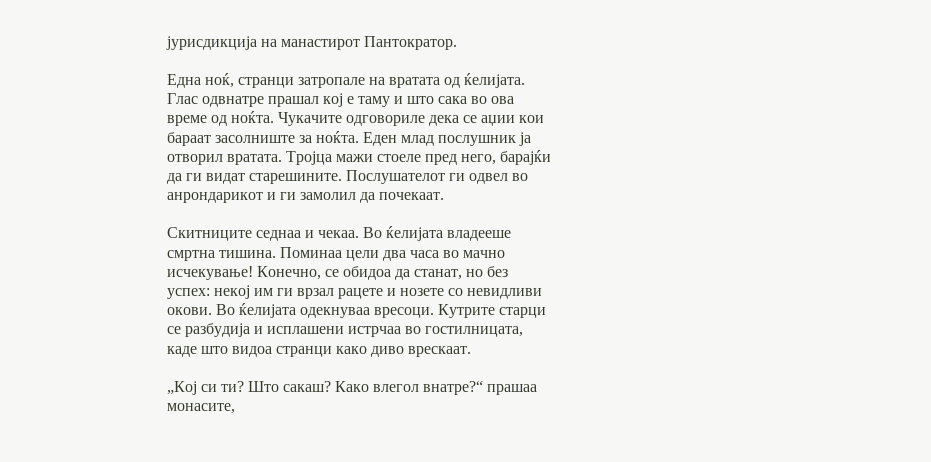јурисдикција на манастирот Пантократор.

Една ноќ, странци затропале на вратата од ќелијата. Глас одвнатре прашал кој е таму и што сака во ова време од ноќта. Чукачите одговориле дека се аџии кои бараат засолниште за ноќта. Еден млад послушник ја отворил вратата. Тројца мажи стоеле пред него, барајќи да ги видат старешините. Послушателот ги одвел во анрондарикот и ги замолил да почекаат.

Скитниците седнаа и чекаа. Во ќелијата владееше смртна тишина. Поминаа цели два часа во мачно исчекување! Конечно, се обидоа да станат, но без успех: некој им ги врзал рацете и нозете со невидливи окови. Во ќелијата одекнуваа вресоци. Кутрите старци се разбудија и исплашени истрчаа во гостилницата, каде што видоа странци како диво врескаат.

„Кој си ти? Што сакаш? Како влегол внатре?“ прашаа монасите,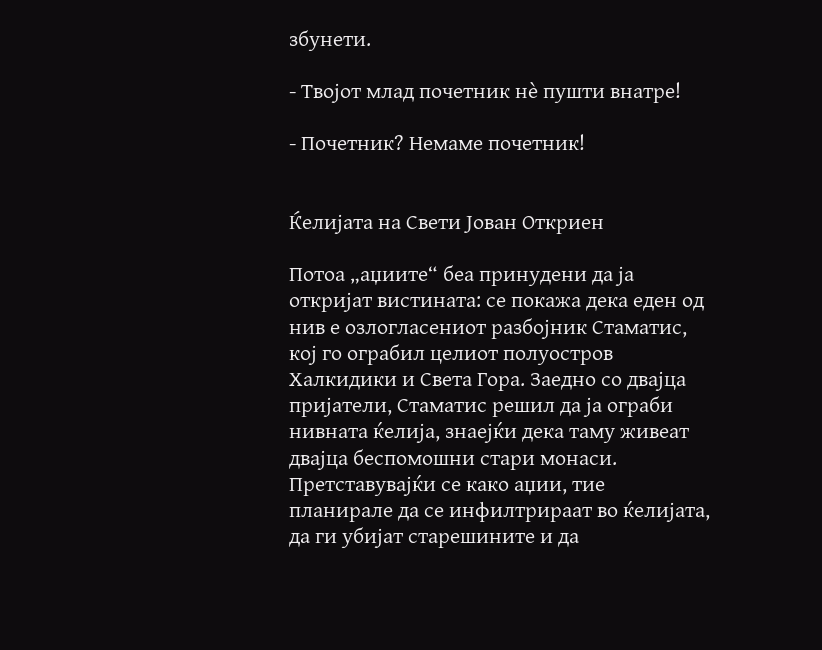збунети.

- Твојот млад почетник нè пушти внатре!

- Почетник? Немаме почетник!


Ќелијата на Свети Јован Откриен

Потоа „аџиите“ беа принудени да ја откријат вистината: се покажа дека еден од нив е озлогласениот разбојник Стаматис, кој го ограбил целиот полуостров Халкидики и Света Гора. Заедно со двајца пријатели, Стаматис решил да ја ограби нивната ќелија, знаејќи дека таму живеат двајца беспомошни стари монаси. Претставувајќи се како аџии, тие планирале да се инфилтрираат во ќелијата, да ги убијат старешините и да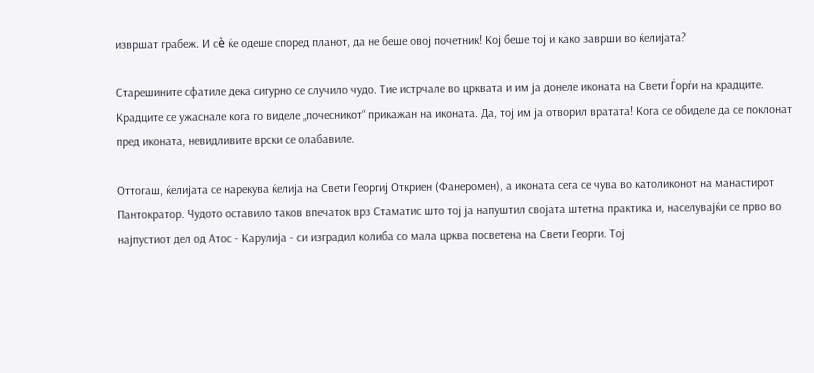извршат грабеж. И сè ќе одеше според планот, да не беше овој почетник! Кој беше тој и како заврши во ќелијата?

Старешините сфатиле дека сигурно се случило чудо. Тие истрчале во црквата и им ја донеле иконата на Свети Ѓорѓи на крадците. Крадците се ужаснале кога го виделе „почесникот“ прикажан на иконата. Да, тој им ја отворил вратата! Кога се обиделе да се поклонат пред иконата, невидливите врски се олабавиле.

Оттогаш, ќелијата се нарекува ќелија на Свети Георгиј Откриен (Фанеромен), а иконата сега се чува во католиконот на манастирот Пантократор. Чудото оставило таков впечаток врз Стаматис што тој ја напуштил својата штетна практика и, населувајќи се прво во најпустиот дел од Атос - Карулија - си изградил колиба со мала црква посветена на Свети Георги. Тој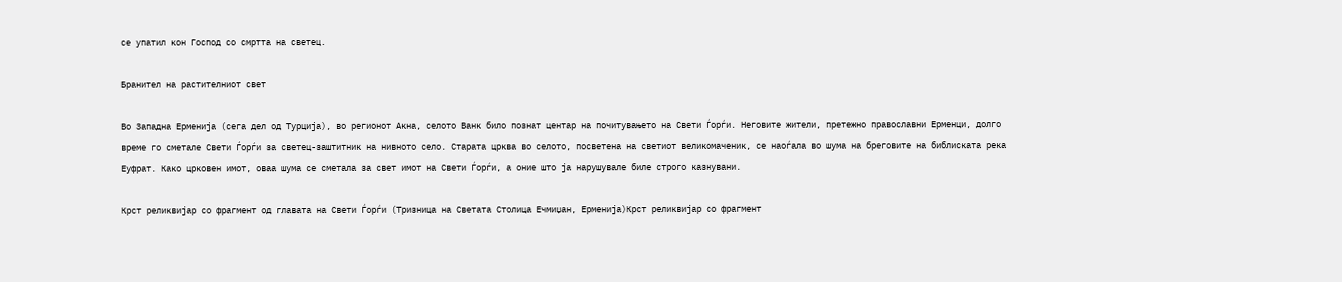се упатил кон Господ со смртта на светец.

Бранител на растителниот свет

Во Западна Ерменија (сега дел од Турција), во регионот Акна, селото Ванк било познат центар на почитувањето на Свети Ѓорѓи. Неговите жители, претежно православни Ерменци, долго време го сметале Свети Ѓорѓи за светец-заштитник на нивното село. Старата црква во селото, посветена на светиот великомаченик, се наоѓала во шума на бреговите на библиската река Еуфрат. Како црковен имот, оваа шума се сметала за свет имот на Свети Ѓорѓи, а оние што ја нарушувале биле строго казнувани.

Крст реликвијар со фрагмент од главата на Свети Ѓорѓи (Тризница на Светата Столица Ечмиџан, Ерменија)Крст реликвијар со фрагмент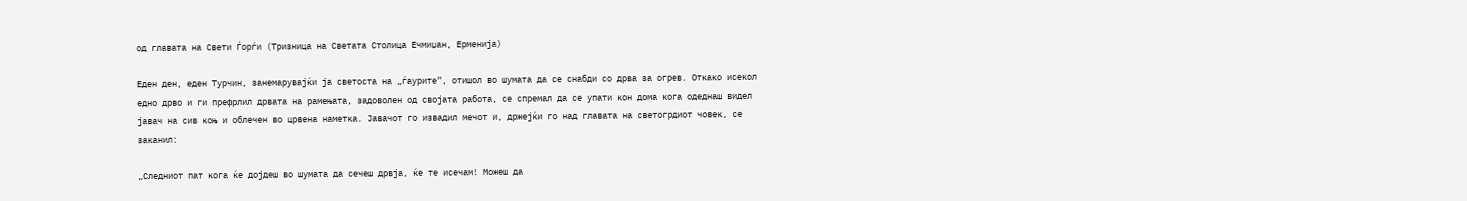од главата на Свети Ѓорѓи (Тризница на Светата Столица Ечмиџан, Ерменија)

Еден ден, еден Турчин, занемарувајќи ја светоста на „ѓаурите“, отишол во шумата да се снабди со дрва за огрев. Откако исекол едно дрво и ги префрлил дрвата на рамењата, задоволен од својата работа, се спремал да се упати кон дома кога одеднаш видел јавач на сив коњ и облечен во црвена наметка. Јавачот го извадил мечот и, држејќи го над главата на светогрдиот човек, се заканил:

„Следниот пат кога ќе дојдеш во шумата да сечеш дрвја, ќе те исечам! Можеш да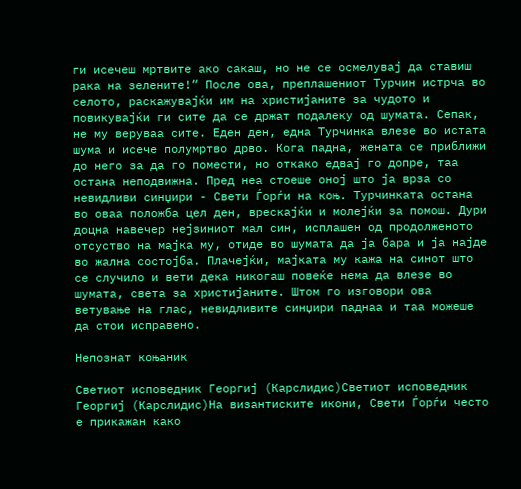ги исечеш мртвите ако сакаш, но не се осмелувај да ставиш рака на зелените!“ После ова, преплашениот Турчин истрча во селото, раскажувајќи им на христијаните за чудото и повикувајќи ги сите да се држат подалеку од шумата. Сепак, не му веруваа сите. Еден ден, една Турчинка влезе во истата шума и исече полумртво дрво. Кога падна, жената се приближи до него за да го помести, но откако едвај го допре, таа остана неподвижна. Пред неа стоеше оној што ја врза со невидливи синџири - Свети Ѓорѓи на коњ. Турчинката остана во оваа положба цел ден, врескајќи и молејќи за помош. Дури доцна навечер нејзиниот мал син, исплашен од продолженото отсуство на мајка му, отиде во шумата да ја бара и ја најде во жална состојба. Плачејќи, мајката му кажа на синот што се случило и вети дека никогаш повеќе нема да влезе во шумата, света за христијаните. Штом го изговори ова ветување на глас, невидливите синџири паднаа и таа можеше да стои исправено.

Непознат коњаник

Светиот исповедник Георгиј (Карслидис)Светиот исповедник Георгиј (Карслидис)На византиските икони, Свети Ѓорѓи често е прикажан како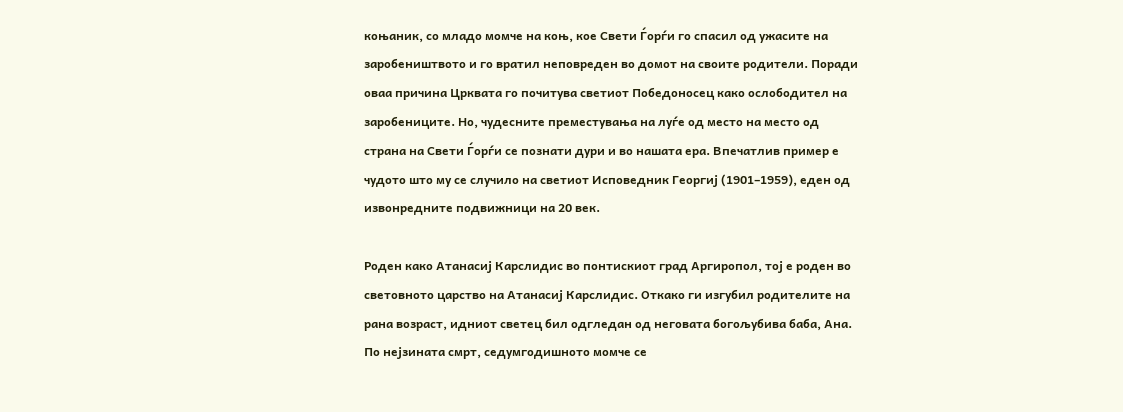коњаник, со младо момче на коњ, кое Свети Ѓорѓи го спасил од ужасите на заробеништвото и го вратил неповреден во домот на своите родители. Поради оваа причина Црквата го почитува светиот Победоносец како ослободител на заробениците. Но, чудесните преместувања на луѓе од место на место од страна на Свети Ѓорѓи се познати дури и во нашата ера. Впечатлив пример е чудото што му се случило на светиот Исповедник Георгиј (1901–1959), еден од извонредните подвижници на 20 век.

Роден како Атанасиј Карслидис во понтискиот град Аргиропол, тој е роден во световното царство на Атанасиј Карслидис. Откако ги изгубил родителите на рана возраст, идниот светец бил одгледан од неговата богољубива баба, Ана. По нејзината смрт, седумгодишното момче се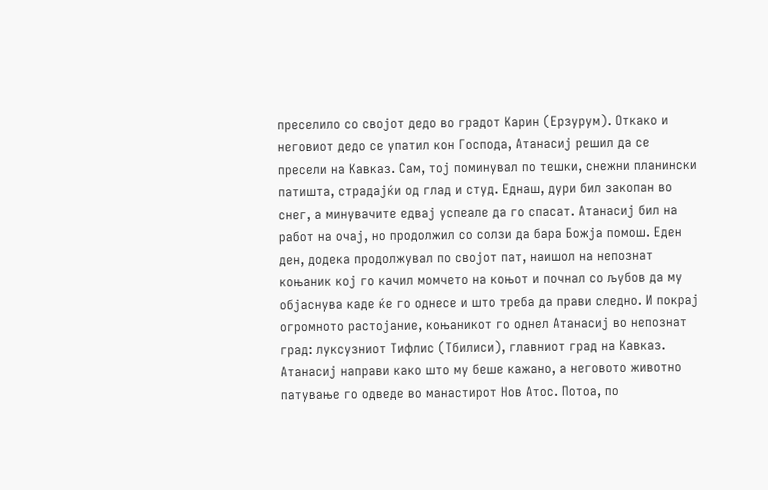преселило со својот дедо во градот Карин (Ерзурум). Откако и неговиот дедо се упатил кон Господа, Атанасиј решил да се пресели на Кавказ. Сам, тој поминувал по тешки, снежни планински патишта, страдајќи од глад и студ. Еднаш, дури бил закопан во снег, а минувачите едвај успеале да го спасат. Атанасиј бил на работ на очај, но продолжил со солзи да бара Божја помош. Еден ден, додека продолжувал по својот пат, наишол на непознат коњаник кој го качил момчето на коњот и почнал со љубов да му објаснува каде ќе го однесе и што треба да прави следно. И покрај огромното растојание, коњаникот го однел Атанасиј во непознат град: луксузниот Тифлис (Тбилиси), главниот град на Кавказ. Атанасиј направи како што му беше кажано, а неговото животно патување го одведе во манастирот Нов Атос. Потоа, по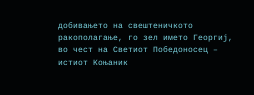добивањето на свештеничкото ракополагање, го зел името Георгиј, во чест на Светиот Победоносец – истиот Коњаник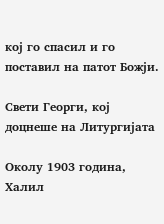кој го спасил и го поставил на патот Божји.

Свети Георги, кој доцнеше на Литургијата

Околу 1903 година, Халил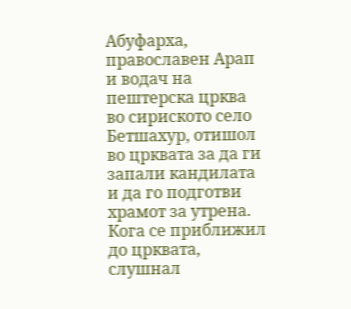Абуфарха, православен Арап и водач на пештерска црква во сириското село Бетшахур, отишол во црквата за да ги запали кандилата и да го подготви храмот за утрена. Кога се приближил до црквата, слушнал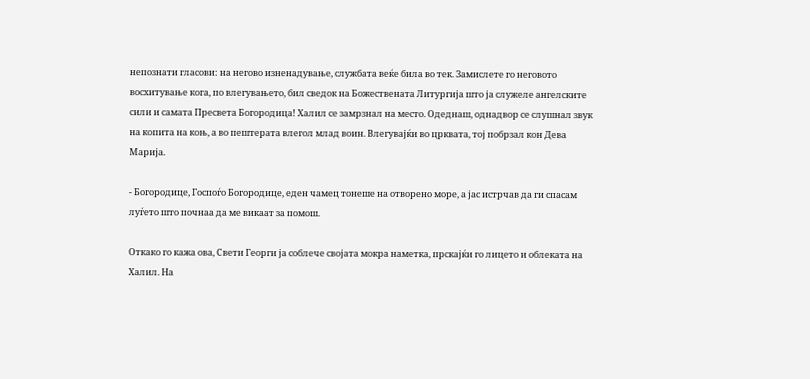непознати гласови: на негово изненадување, службата веќе била во тек. Замислете го неговото восхитување кога, по влегувањето, бил сведок на Божествената Литургија што ја служеле ангелските сили и самата Пресвета Богородица! Халил се замрзнал на место. Одеднаш, однадвор се слушнал звук на копита на коњ, а во пештерата влегол млад воин. Влегувајќи во црквата, тој побрзал кон Дева Марија.

- Богородице, Госпоѓо Богородице, еден чамец тонеше на отворено море, а јас истрчав да ги спасам луѓето што почнаа да ме викаат за помош.

Откако го кажа ова, Свети Георги ја соблече својата мокра наметка, прскајќи го лицето и облеката на Халил. На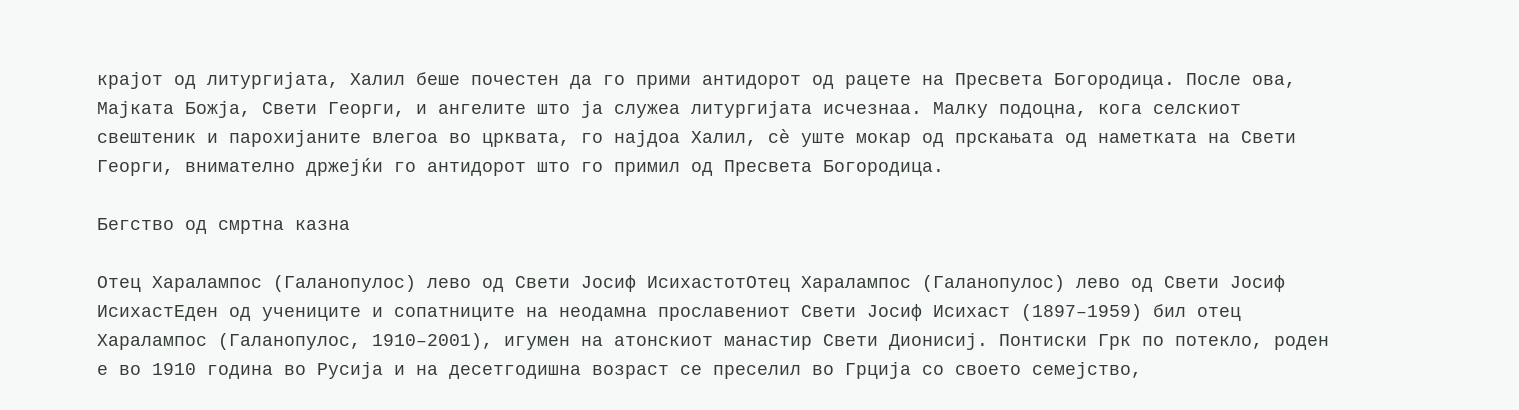крајот од литургијата, Халил беше почестен да го прими антидорот од рацете на Пресвета Богородица. После ова, Мајката Божја, Свети Георги, и ангелите што ја служеа литургијата исчезнаа. Малку подоцна, кога селскиот свештеник и парохијаните влегоа во црквата, го најдоа Халил, сè уште мокар од прскањата од наметката на Свети Георги, внимателно држејќи го антидорот што го примил од Пресвета Богородица.

Бегство од смртна казна

Отец Харалампос (Галанопулос) лево од Свети Јосиф ИсихастотОтец Харалампос (Галанопулос) лево од Свети Јосиф ИсихастЕден од учениците и сопатниците на неодамна прославениот Свети Јосиф Исихаст (1897–1959) бил отец Харалампос (Галанопулос, 1910–2001), игумен на атонскиот манастир Свети Дионисиј. Понтиски Грк по потекло, роден е во 1910 година во Русија и на десетгодишна возраст се преселил во Грција со своето семејство,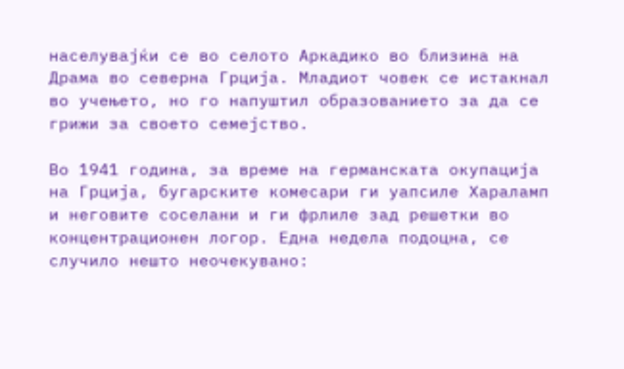населувајќи се во селото Аркадико во близина на Драма во северна Грција. Младиот човек се истакнал во учењето, но го напуштил образованието за да се грижи за своето семејство.

Во 1941 година, за време на германската окупација на Грција, бугарските комесари ги уапсиле Хараламп и неговите соселани и ги фрлиле зад решетки во концентрационен логор. Една недела подоцна, се случило нешто неочекувано: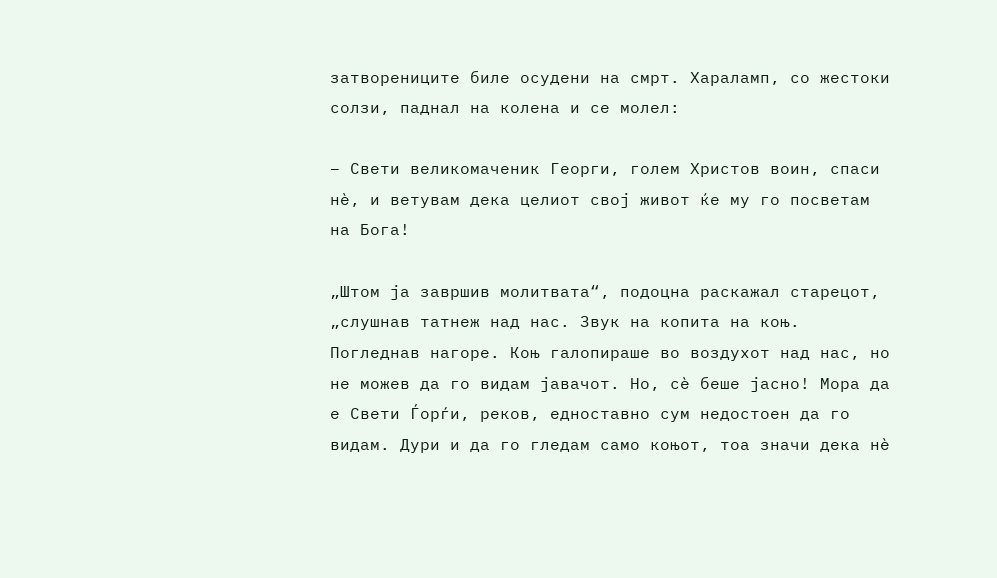затворениците биле осудени на смрт. Хараламп, со жестоки солзи, паднал на колена и се молел:

– Свети великомаченик Георги, голем Христов воин, спаси нè, и ветувам дека целиот свој живот ќе му го посветам на Бога!

„Штом ја завршив молитвата“, подоцна раскажал старецот, „слушнав татнеж над нас. Звук на копита на коњ. Погледнав нагоре. Коњ галопираше во воздухот над нас, но не можев да го видам јавачот. Но, сè беше јасно! Мора да е Свети Ѓорѓи, реков, едноставно сум недостоен да го видам. Дури и да го гледам само коњот, тоа значи дека нè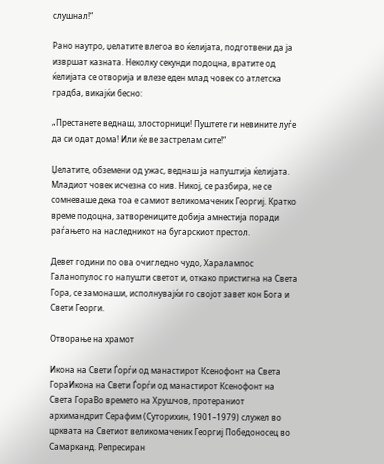слушнал!“

Рано наутро, џелатите влегоа во ќелијата, подготвени да ја извршат казната. Неколку секунди подоцна, вратите од ќелијата се отворија и влезе еден млад човек со атлетска градба, викајќи бесно:

„Престанете веднаш, злосторници! Пуштете ги невините луѓе да си одат дома! Или ќе ве застрелам сите!“

Џелатите, обземени од ужас, веднаш ја напуштија ќелијата. Младиот човек исчезна со нив. Никој, се разбира, не се сомневаше дека тоа е самиот великомаченик Георгиј. Кратко време подоцна, затворениците добија амнестија поради раѓањето на наследникот на бугарскиот престол.

Девет години по ова очигледно чудо, Харалампос Галанопулос го напушти светот и, откако пристигна на Света Гора, се замонаши, исполнувајќи го својот завет кон Бога и Свети Георги.

Отворање на храмот

Икона на Свети Ѓорѓи од манастирот Ксенофонт на Света ГораИкона на Свети Ѓорѓи од манастирот Ксенофонт на Света ГораВо времето на Хрушчов, протераниот архимандрит Серафим (Суторихин, 1901–1979) служел во црквата на Светиот великомаченик Георгиј Победоносец во Самарканд. Репресиран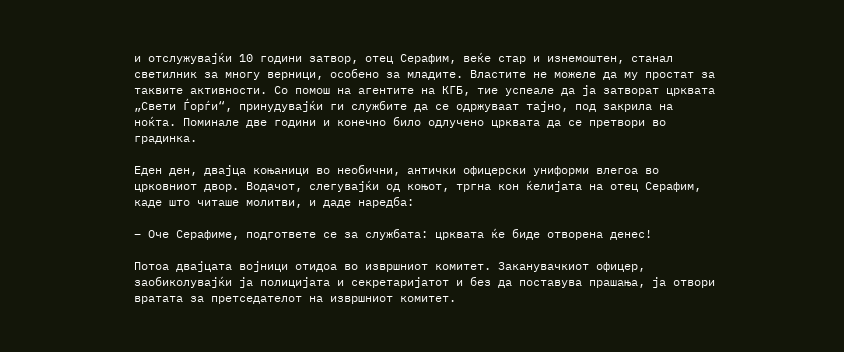и отслужувајќи 10 години затвор, отец Серафим, веќе стар и изнемоштен, станал светилник за многу верници, особено за младите. Властите не можеле да му простат за таквите активности. Со помош на агентите на КГБ, тие успеале да ја затворат црквата „Свети Ѓорѓи“, принудувајќи ги службите да се одржуваат тајно, под закрила на ноќта. Поминале две години и конечно било одлучено црквата да се претвори во градинка.

Еден ден, двајца коњаници во необични, антички офицерски униформи влегоа во црковниот двор. Водачот, слегувајќи од коњот, тргна кон ќелијата на отец Серафим, каде што читаше молитви, и даде наредба:

– Оче Серафиме, подгответе се за службата: црквата ќе биде отворена денес!

Потоа двајцата војници отидоа во извршниот комитет. Заканувачкиот офицер, заобиколувајќи ја полицијата и секретаријатот и без да поставува прашања, ја отвори вратата за претседателот на извршниот комитет.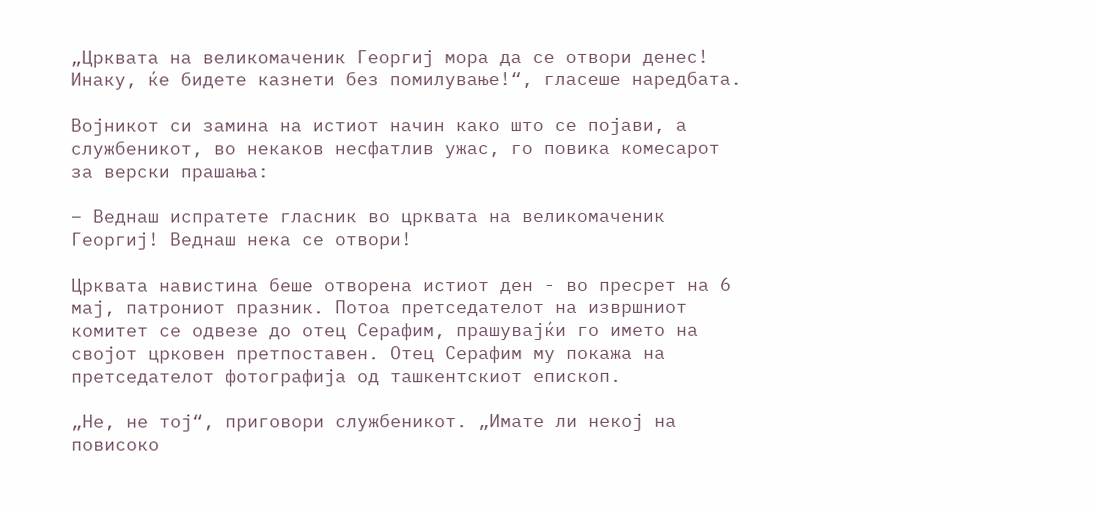„Црквата на великомаченик Георгиј мора да се отвори денес! Инаку, ќе бидете казнети без помилување!“, гласеше наредбата.

Војникот си замина на истиот начин како што се појави, а службеникот, во некаков несфатлив ужас, го повика комесарот за верски прашања:

– Веднаш испратете гласник во црквата на великомаченик Георгиј! Веднаш нека се отвори!

Црквата навистина беше отворена истиот ден - во пресрет на 6 мај, патрониот празник. Потоа претседателот на извршниот комитет се одвезе до отец Серафим, прашувајќи го името на својот црковен претпоставен. Отец Серафим му покажа на претседателот фотографија од ташкентскиот епископ.

„Не, не тој“, приговори службеникот. „Имате ли некој на повисоко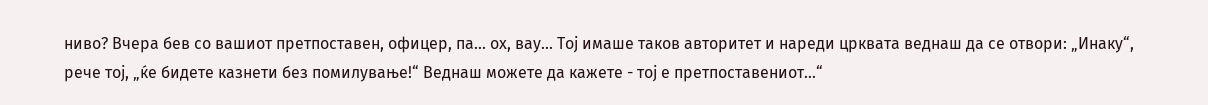ниво? Вчера бев со вашиот претпоставен, офицер, па... ох, вау... Тој имаше таков авторитет и нареди црквата веднаш да се отвори: „Инаку“, рече тој, „ќе бидете казнети без помилување!“ Веднаш можете да кажете - тој е претпоставениот...“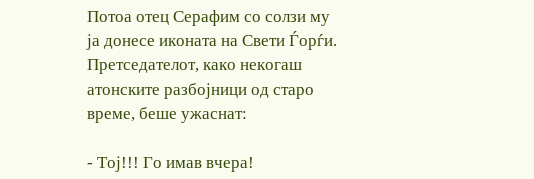Потоа отец Серафим со солзи му ја донесе иконата на Свети Ѓорѓи. Претседателот, како некогаш атонските разбојници од старо време, беше ужаснат:

- Тој!!! Го имав вчера!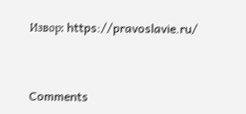Извор: https://pravoslavie.ru/



Comments